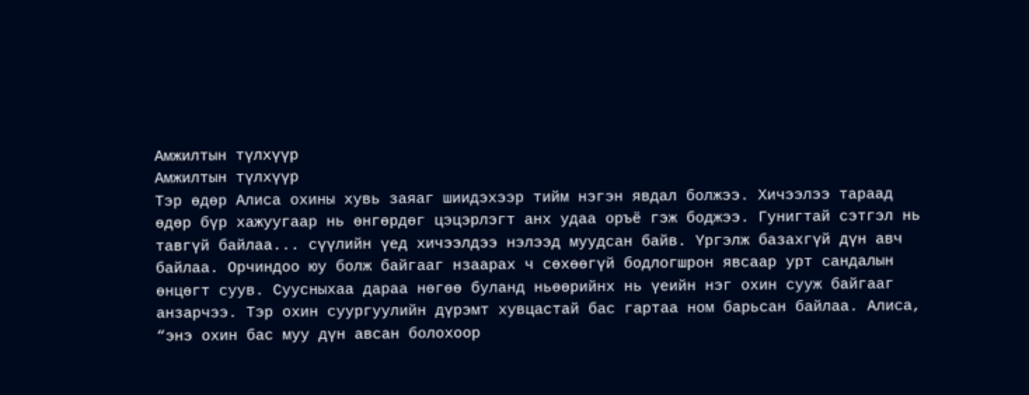Амжилтын түлхүүр
Амжилтын түлхүүр
Тэр өдөр Алиса охины хувь заяаг шиидэхээр тийм нэгэн явдал болжээ. Хичээлээ тараад өдөр бүр хажуугаар нь өнгөрдөг цэцэрлэгт анх удаа оръё гэж боджээ. Гунигтай сэтгэл нь тавгүй байлаа... сүүлийн үед хичээлдээ нэлээд муудсан байв. Үргэлж базахгүй дүн авч байлаа. Орчиндоо юу болж байгааг нзаарах ч сөхөөгүй бодлогшрон явсаар урт сандалын өнцөгт суув. Суусныхаа дараа нөгөө буланд ньөөрийнх нь үеийн нэг охин сууж байгааг анзарчээ. Тэр охин суургуулийн дүрэмт хувцастай бас гартаа ном барьсан байлаа. Алиса, “энэ охин бас муу дүн авсан болохоор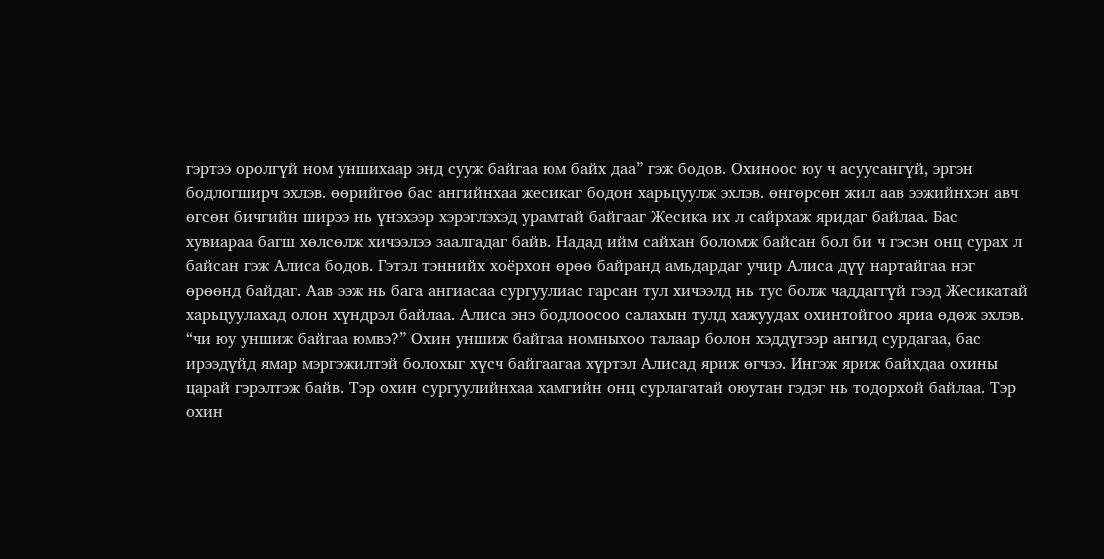гэртээ оролгүй ном уншихаар энд сууж байгаа юм байх даа” гэж бодов. Охиноос юу ч асуусангүй, эргэн бодлогширч эхлэв. өөрийгөө бас ангийнхаа жесикаг бодон харьцуулж эхлэв. өнгөрсөн жил аав ээжийнхэн авч өгсөн бичгийн ширээ нь үнэхээр хэрэглэхэд урамтай байгааг Жесика их л сайрхаж яридаг байлаа. Бас хувиараа багш хөлсөлж хичээлээ заалгадаг байв. Надад ийм сайхан боломж байсан бол би ч гэсэн онц сурах л байсан гэж Алиса бодов. Гэтэл тэннийх хоёрхон өрөө байранд амьдардаг учир Алиса дүү нартайгаа нэг өрөөнд байдаг. Аав ээж нь бага ангиасаа сургуулиас гарсан тул хичээлд нь тус болж чаддаггүй гээд Жесикатай харьцуулахад олон хүндрэл байлаа. Алиса энэ бодлоосоо салахын тулд хажуудах охинтойгоо яриа өдөж эхлэв. “чи юу уншиж байгаа юмвэ?” Охин уншиж байгаа номныхоо талаар болон хэддүгээр ангид сурдагаа, бас ирээдүйд ямар мэргэжилтэй болохыг хүсч байгаагаа хүртэл Алисад яриж өгчээ. Ингэж яриж байхдаа охины царай гэрэлтэж байв. Тэр охин сургуулийнхаа хамгийн онц сурлагатай оюутан гэдэг нь тодорхой байлаа. Тэр охин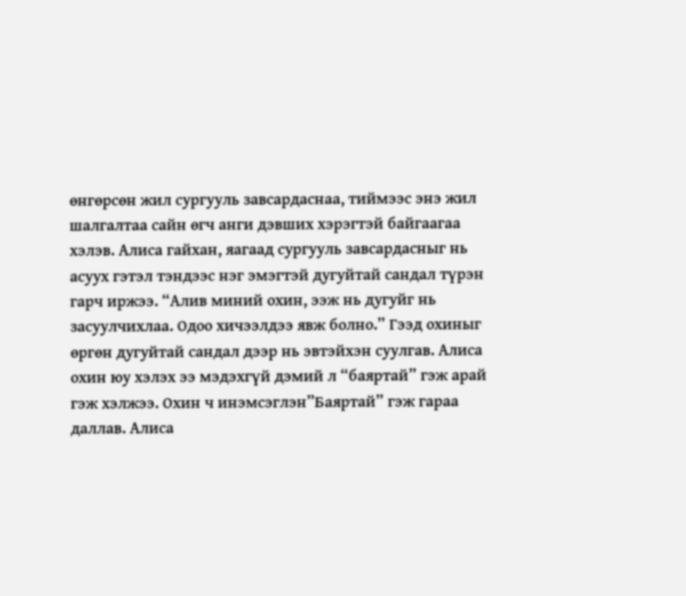өнгөрсөн жил сургууль завсардаснаа, тиймээс энэ жил шалгалтаа сайн өгч анги дэвших хэрэгтэй байгаагаа хэлэв. Алиса гайхан, яагаад сургууль завсардасныг нь асуух гэтэл тэндээс нэг эмэгтэй дугуйтай сандал түрэн гарч иржээ. “Алив миний охин, ээж нь дугуйг нь засуулчихлаа. Одоо хичээлдээ явж болно.” Гээд охиныг өргөн дугуйтай сандал дээр нь эвтэйхэн суулгав. Алиса охин юу хэлэх ээ мэдэхгүй дэмий л “баяртай” гэж арай гэж хэлжээ. Охин ч инэмсэглэн”Баяртай” гэж гараа даллав. Алиса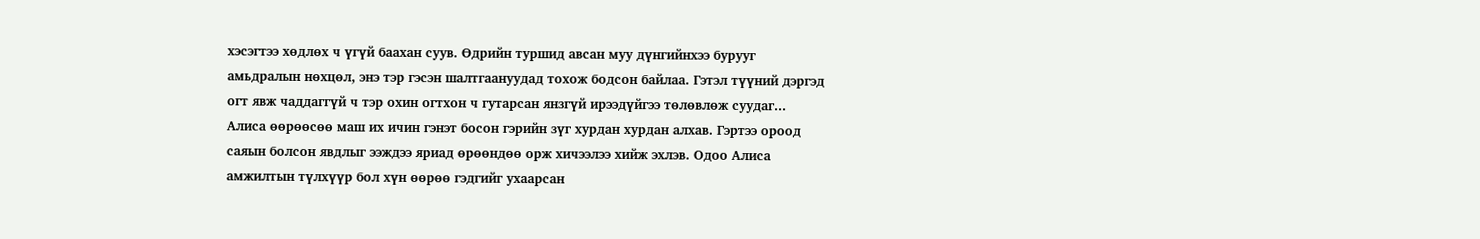хэсэгтээ хөдлөх ч үгүй баахан суув. Өдрийн туршид авсан муу дүнгийнхээ бурууг амьдралын нөхцөл, энэ тэр гэсэн шалтгаануудад тохож бодсон байлаа. Гэтэл түүний дэргэд огт явж чаддаггүй ч тэр охин огтхон ч гутарсан янзгүй ирээдүйгээ төлөвлөж суудаг... Алиса өөрөөсөө маш их ичин гэнэт босон гэрийн зүг хурдан хурдан алхав. Гэртээ ороод саяын болсон явдлыг ээждээ яриад өрөөндөө орж хичээлээ хийж эхлэв. Одоо Алиса амжилтын түлхүүр бол хүн өөрөө гэдгийг ухаарсан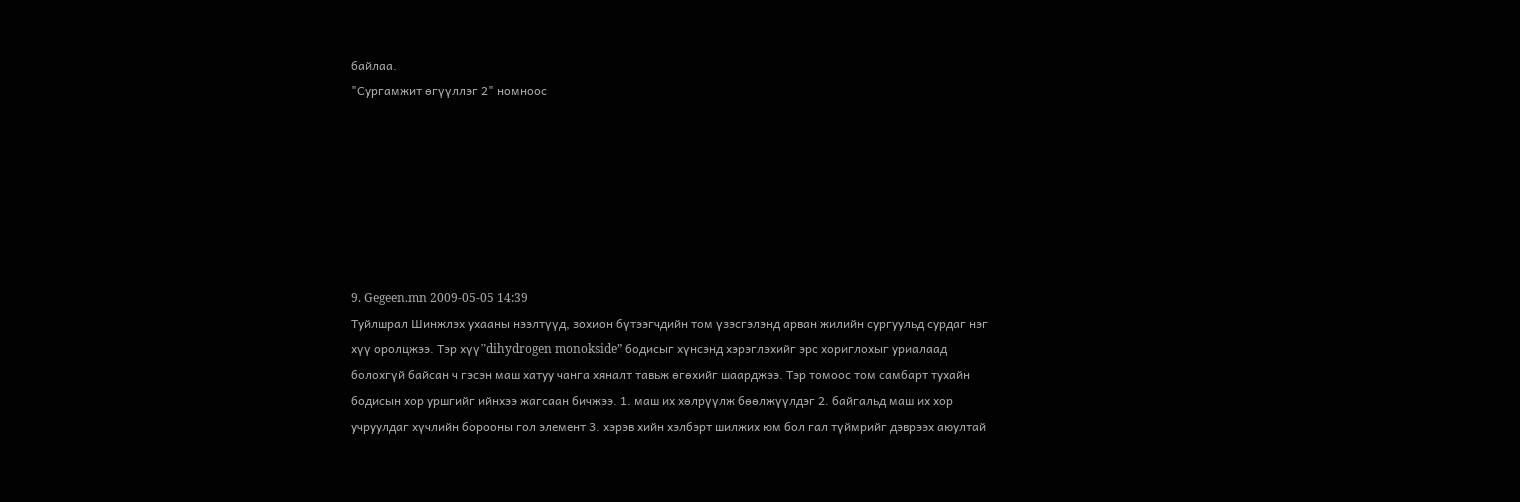байлаа.
"Сургамжит өгүүллэг 2" номноос







9. Gegeen.mn 2009-05-05 14:39
Туйлшрал Шинжлэх ухааны нээлтүүд, зохион бүтээгчдийн том үзэсгэлэнд арван жилийн сургуульд сурдаг нэг хүү оролцжээ. Тэр хүү”dihydrogen monokside” бодисыг хүнсэнд хэрэглэхийг эрс хориглохыг уриалаад болохгүй байсан ч гэсэн маш хатуу чанга хяналт тавьж өгөхийг шаарджээ. Тэр томоос том самбарт тухайн бодисын хор уршгийг ийнхээ жагсаан бичжээ. 1. маш их хөлрүүлж бөөлжүүлдэг 2. байгальд маш их хор учруулдаг хүчлийн борооны гол элемент 3. хэрэв хийн хэлбэрт шилжих юм бол гал түймрийг дэврээх аюултай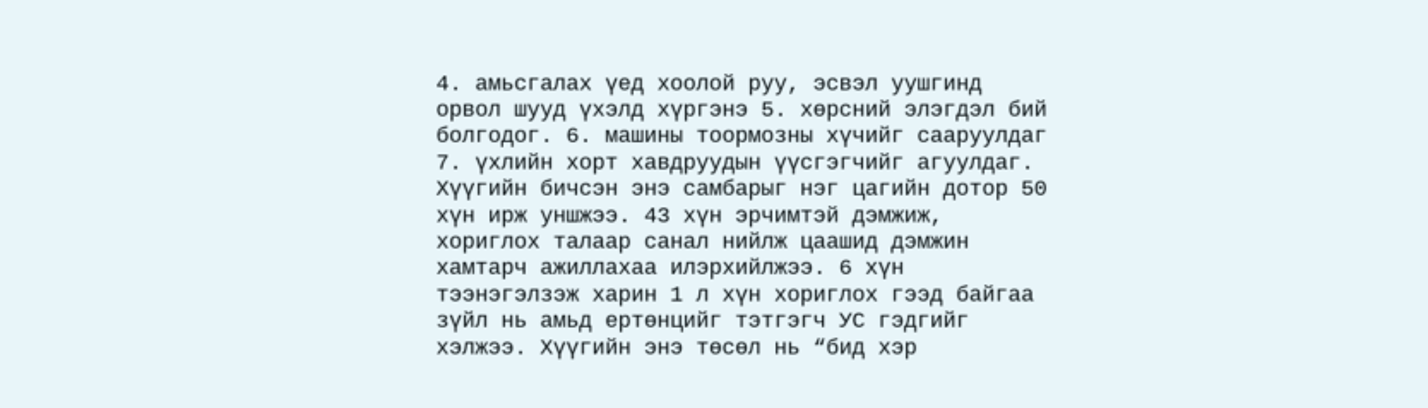4. амьсгалах үед хоолой руу, эсвэл уушгинд орвол шууд үхэлд хүргэнэ 5. хөрсний элэгдэл бий болгодог. 6. машины тоормозны хүчийг сааруулдаг 7. үхлийн хорт хавдруудын үүсгэгчийг агуулдаг. Хүүгийн бичсэн энэ самбарыг нэг цагийн дотор 50 хүн ирж уншжээ. 43 хүн эрчимтэй дэмжиж, хориглох талаар санал нийлж цаашид дэмжин хамтарч ажиллахаа илэрхийлжээ. 6 хүн тээнэгэлзэж харин 1 л хүн хориглох гээд байгаа зүйл нь амьд ертөнцийг тэтгэгч УС гэдгийг хэлжээ. Хүүгийн энэ төсөл нь “бид хэр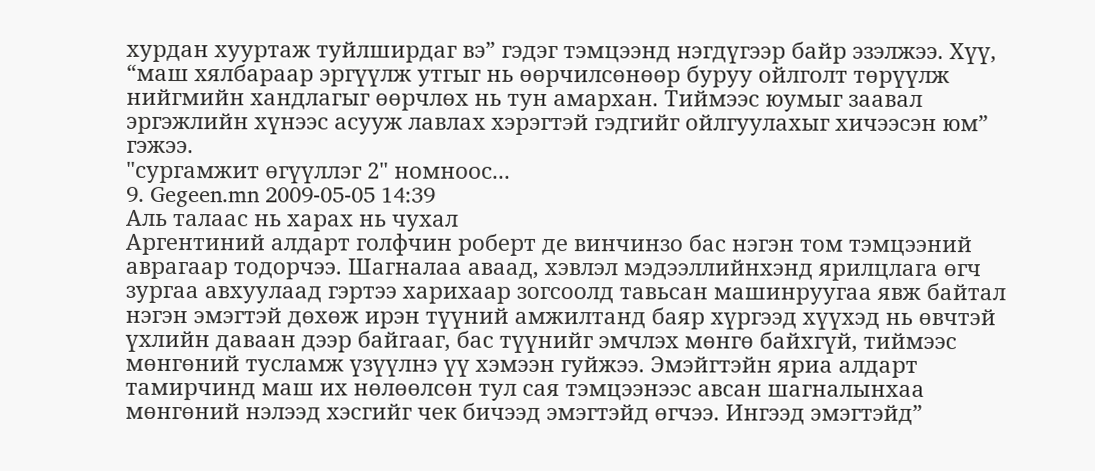хурдан хууртаж туйлширдаг вэ” гэдэг тэмцээнд нэгдүгээр байр эзэлжээ. Хүү, “маш хялбараар эргүүлж утгыг нь өөрчилсөнөөр буруу ойлголт төрүүлж нийгмийн хандлагыг өөрчлөх нь тун амархан. Тиймээс юумыг заавал эргэжлийн хүнээс асууж лавлах хэрэгтэй гэдгийг ойлгуулахыг хичээсэн юм” гэжээ.
"сургамжит өгүүллэг 2" номноос...
9. Gegeen.mn 2009-05-05 14:39
Аль талаас нь харах нь чухал
Аргентиний алдарт голфчин роберт де винчинзо бас нэгэн том тэмцээний аврагаар тодорчээ. Шагналаа аваад, хэвлэл мэдээллийнхэнд ярилцлага өгч зургаа авхуулаад гэртээ харихаар зогсоолд тавьсан машинруугаа явж байтал нэгэн эмэгтэй дөхөж ирэн түүний амжилтанд баяр хүргээд хүүхэд нь өвчтэй үхлийн даваан дээр байгааг, бас түүнийг эмчлэх мөнгө байхгүй, тиймээс мөнгөний тусламж үзүүлнэ үү хэмээн гуйжээ. Эмэйгтэйн яриа алдарт тамирчинд маш их нөлөөлсөн тул сая тэмцээнээс авсан шагналынхаа мөнгөний нэлээд хэсгийг чек бичээд эмэгтэйд өгчээ. Ингээд эмэгтэйд”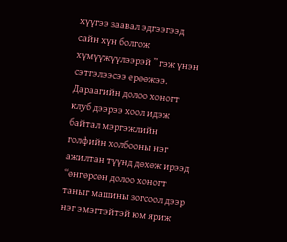хүүгээ заавал эдгээгээд сайн хүн болгож хүмүүжүүлээрэй ” гэж үнэн сэтгэлээсээ ерөөжээ.
Дараагийн долоо хоногт клуб дээрээ хоол идэж байтал мэргэжлийн голфийн холбооны нэг ажилтан түүнд дөхөж ирээд “өнгөрсөн долоо хоногт таныг машины зогсоол дээр нэг эмэгтэйтэй юм яриж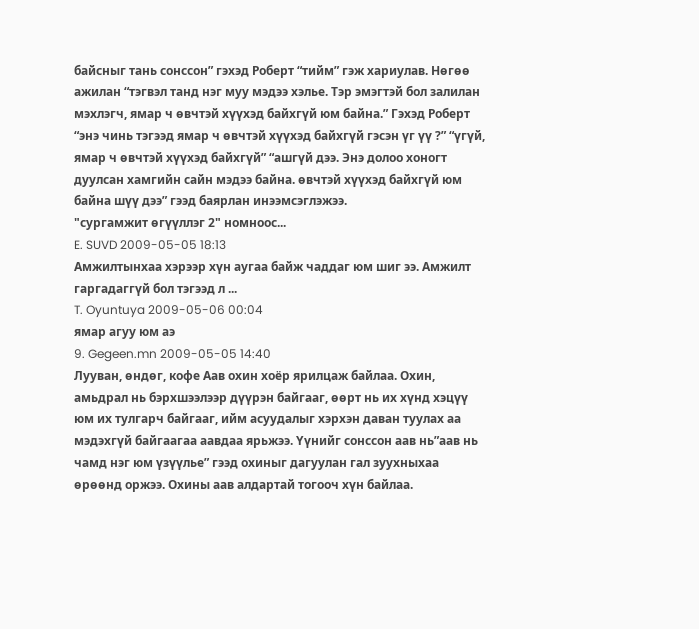байсныг тань сонссон” гэхэд Роберт “тийм” гэж хариулав. Нөгөө ажилан “тэгвэл танд нэг муу мэдээ хэлье. Тэр эмэгтэй бол залилан мэхлэгч, ямар ч өвчтэй хүүхэд байхгүй юм байна.” Гэхэд Роберт “энэ чинь тэгээд ямар ч өвчтэй хүүхэд байхгүй гэсэн үг үү ?” “үгүй, ямар ч өвчтэй хүүхэд байхгүй” “ашгүй дээ. Энэ долоо хоногт дуулсан хамгийн сайн мэдээ байна. өвчтэй хүүхэд байхгүй юм байна шүү дээ” гээд баярлан инээмсэглэжээ.
"сургамжит өгүүллэг 2" номноос...
E. SUVD 2009-05-05 18:13
Амжилтынхаа хэрээр хүн аугаа байж чаддаг юм шиг ээ. Амжилт гаргадаггүй бол тэгээд л ...
T. Oyuntuya 2009-05-06 00:04
ямар агуу юм аэ
9. Gegeen.mn 2009-05-05 14:40
Лууван, өндөг, кофе Аав охин хоёр ярилцаж байлаа. Охин, амьдрал нь бэрхшээлээр дүүрэн байгааг, өөрт нь их хүнд хэцүү юм их тулгарч байгааг, ийм асуудалыг хэрхэн даван туулах аа мэдэхгүй байгаагаа аавдаа ярьжээ. Үүнийг сонссон аав нь”аав нь чамд нэг юм үзүүлье” гээд охиныг дагуулан гал зуухныхаа өрөөнд оржээ. Охины аав алдартай тогооч хүн байлаа.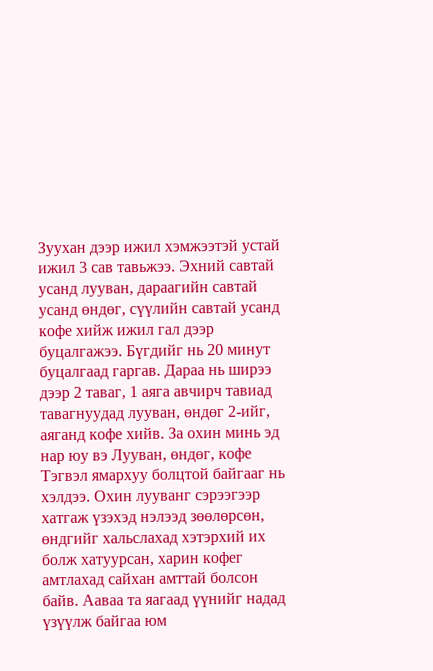Зуухан дээр ижил хэмжээтэй устай ижил 3 сав тавьжээ. Эхний савтай усанд лууван, дараагийн савтай усанд өндөг, сүүлийн савтай усанд кофе хийж ижил гал дээр буцалгажээ. Бүгдийг нь 20 минут буцалгаад гаргав. Дараа нь ширээ дээр 2 таваг, 1 аяга авчирч тавиад тавагнуудад лууван, өндөг 2-ийг, аяганд кофе хийв. За охин минь эд нар юу вэ Лууван, өндөг, кофе Тэгвэл ямархуу болцтой байгааг нь хэлдээ. Охин лууванг сэрээгээр хатгаж үзэхэд нэлээд зөөлөрсөн, өндгийг хальслахад хэтэрхий их болж хатуурсан, харин кофег амтлахад сайхан амттай болсон байв. Ааваа та яагаад үүнийг надад үзүүлж байгаа юм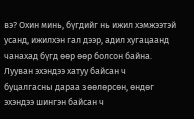вэ? Охин минь, бүгдийг нь ижил хэмжээтэй усанд, ижилхэн гал дээр, адил хугацаанд чанахад бүгд өөр өөр болсон байна. Лууван эхэндээ хатуу байсан ч буцалгасны дараа зөөлөрсөн, өндөг эхэндээ шингэн байсан ч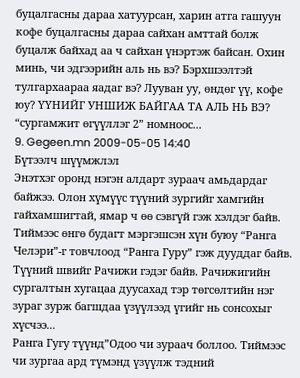буцалгасны дараа хатуурсан, харин атга гашуун кофе буцалгасны дараа сайхан амттай болж буцалж байхад аа ч сайхан үнэртэж байсан. Охин минь, чи эдгээрийн аль нь вэ? Бэрхшээлтэй тулгархаараа яадаг вэ? Лууван уу, өндөг үү, кофе юу? ҮҮНИЙГ УНШИЖ БАЙГАА ТА АЛЬ НЬ ВЭ? “сургамжит өгүүллэг 2” номноос...
9. Gegeen.mn 2009-05-05 14:40
Бүтээлч шүүмжлэл
Энэтхэг оронд нэгэн алдарт зураач амьдардаг байжээ. Олон хүмүүс түүний зургийг хамгийн гайхамшигтай, ямар ч өө сэвгүй гэж хэлдэг байв. Тиймээс өнгө будагт мэргэшсэн хүн буюу “Ранга Челэри”-г товчлоод “Ранга Гуру” гэж дууддаг байв.
Түүний швийг Рачижи гэдэг байв. Рачижигийн сургалтын хугацаа дуусахад тэр төгсөлтийн нэг зураг зурж багшдаа үзүүлээд үгийг нь сонсохыг хүсчээ...
Ранга Гугу түүнд”Одоо чи зураач боллоо. Тиймээс чи зургаа ард түмэнд үзүүлж тэдний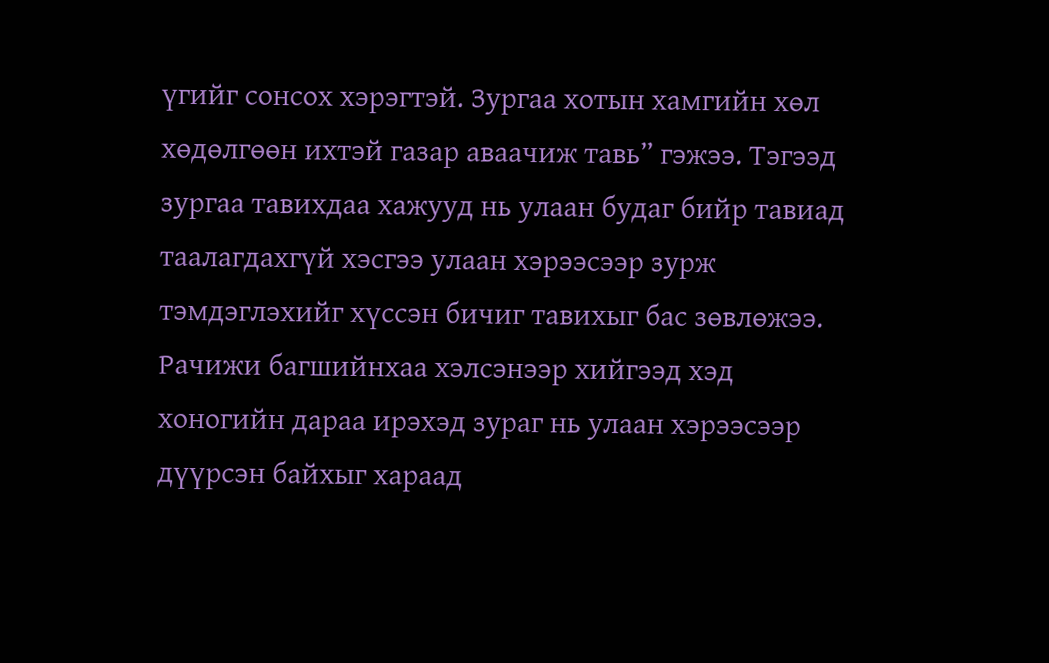үгийг сонсох хэрэгтэй. Зургаа хотын хамгийн хөл хөдөлгөөн ихтэй газар аваачиж тавь” гэжээ. Тэгээд зургаа тавихдаа хажууд нь улаан будаг бийр тавиад таалагдахгүй хэсгээ улаан хэрээсээр зурж тэмдэглэхийг хүссэн бичиг тавихыг бас зөвлөжээ. Рачижи багшийнхаа хэлсэнээр хийгээд хэд хоногийн дараа ирэхэд зураг нь улаан хэрээсээр дүүрсэн байхыг хараад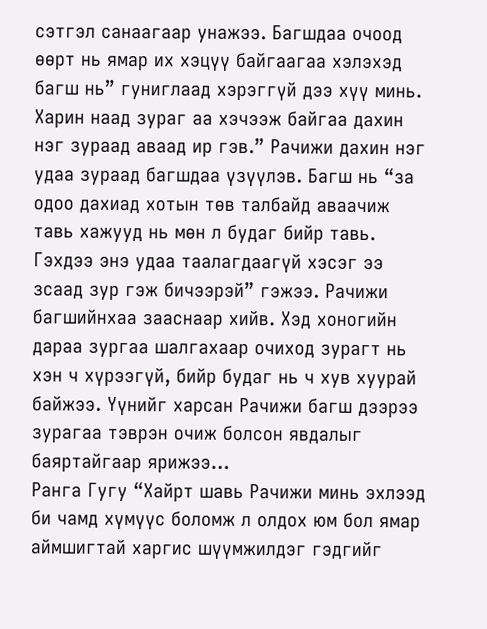сэтгэл санаагаар унажээ. Багшдаа очоод өөрт нь ямар их хэцүү байгаагаа хэлэхэд багш нь” гуниглаад хэрэггүй дээ хүү минь. Харин наад зураг аа хэчээж байгаа дахин нэг зураад аваад ир гэв.” Рачижи дахин нэг удаа зураад багшдаа үзүүлэв. Багш нь “за одоо дахиад хотын төв талбайд аваачиж тавь хажууд нь мөн л будаг бийр тавь. Гэхдээ энэ удаа таалагдаагүй хэсэг ээ зсаад зур гэж бичээрэй” гэжээ. Рачижи багшийнхаа зааснаар хийв. Хэд хоногийн дараа зургаа шалгахаар очиход зурагт нь хэн ч хүрээгүй, бийр будаг нь ч хув хуурай байжээ. Үүнийг харсан Рачижи багш дээрээ зурагаа тэврэн очиж болсон явдалыг баяртайгаар ярижээ…
Ранга Гугу “Хайрт шавь Рачижи минь эхлээд би чамд хүмүүс боломж л олдох юм бол ямар аймшигтай харгис шүүмжилдэг гэдгийг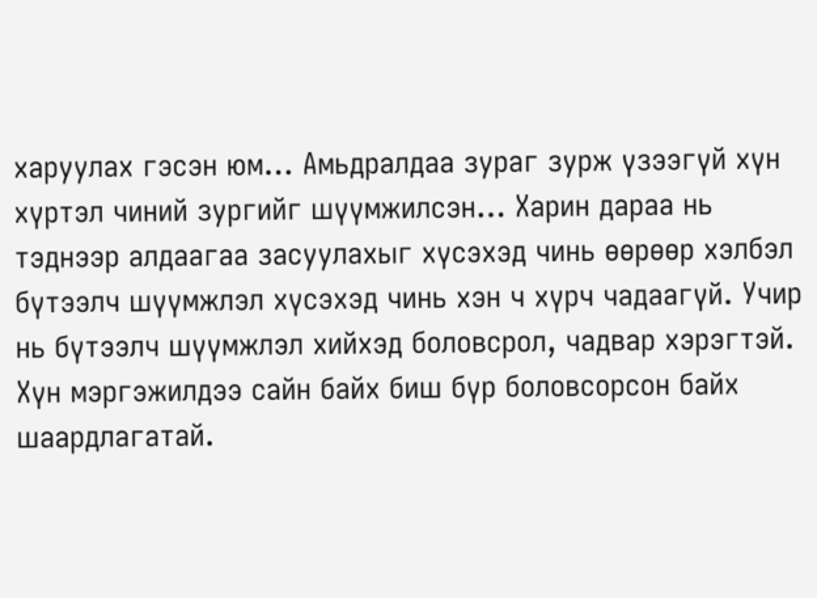харуулах гэсэн юм… Амьдралдаа зураг зурж үзээгүй хүн хүртэл чиний зургийг шүүмжилсэн… Харин дараа нь тэднээр алдаагаа засуулахыг хүсэхэд чинь өөрөөр хэлбэл бүтээлч шүүмжлэл хүсэхэд чинь хэн ч хүрч чадаагүй. Учир нь бүтээлч шүүмжлэл хийхэд боловсрол, чадвар хэрэгтэй. Хүн мэргэжилдээ сайн байх биш бүр боловсорсон байх шаардлагатай.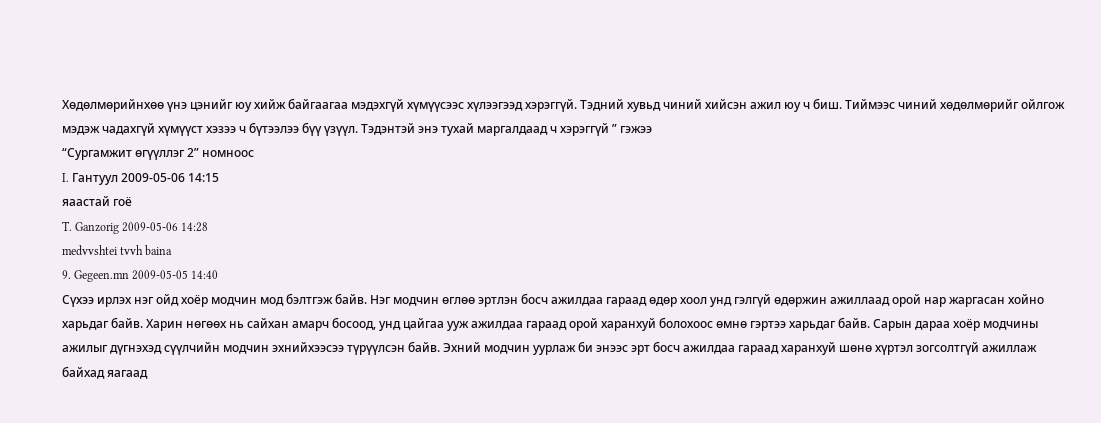Хөдөлмөрийнхөө үнэ цэнийг юу хийж байгаагаа мэдэхгүй хүмүүсээс хүлээгээд хэрэггүй. Тэдний хувьд чиний хийсэн ажил юу ч биш. Тиймээс чиний хөдөлмөрийг ойлгож мэдэж чадахгүй хүмүүст хэзээ ч бүтээлээ бүү үзүүл. Тэдэнтэй энэ тухай маргалдаад ч хэрэггүй ” гэжээ
“Сургамжит өгүүллэг 2” номноос
I. Гантуул 2009-05-06 14:15
яаастай гоё
T. Ganzorig 2009-05-06 14:28
medvvshtei tvvh baina
9. Gegeen.mn 2009-05-05 14:40
Сүхээ ирлэх нэг ойд хоёр модчин мод бэлтгэж байв. Нэг модчин өглөө эртлэн босч ажилдаа гараад өдөр хоол унд гэлгүй өдөржин ажиллаад орой нар жаргасан хойно харьдаг байв. Харин нөгөөх нь сайхан амарч босоод, унд цайгаа ууж ажилдаа гараад орой харанхуй болохоос өмнө гэртээ харьдаг байв. Сарын дараа хоёр модчины ажилыг дүгнэхэд сүүлчийн модчин эхнийхээсээ түрүүлсэн байв. Эхний модчин уурлаж би энээс эрт босч ажилдаа гараад харанхуй шөнө хүртэл зогсолтгүй ажиллаж байхад яагаад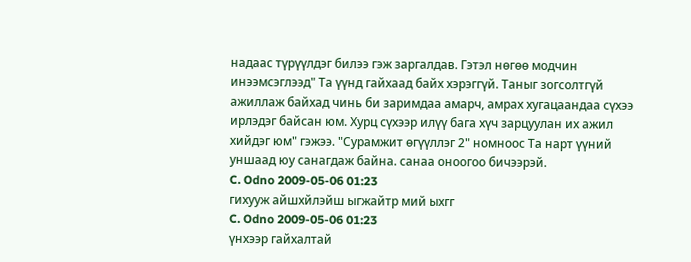надаас түрүүлдэг билээ гэж заргалдав. Гэтэл нөгөө модчин инээмсэглээд" Та үүнд гайхаад байх хэрэггүй. Таныг зогсолтгүй ажиллаж байхад чинь би заримдаа амарч, амрах хугацаандаа сүхээ ирлэдэг байсан юм. Хурц сүхээр илүү бага хүч зарцуулан их ажил хийдэг юм" гэжээ. "Сурамжит өгүүллэг 2" номноос Та нарт үүний уншаад юу санагдаж байна. санаа оноогоо бичээрэй.
C. Odno 2009-05-06 01:23
гихууж айшхйлэйш ыгжайтр мий ыхгг
C. Odno 2009-05-06 01:23
үнхээр гайхалтай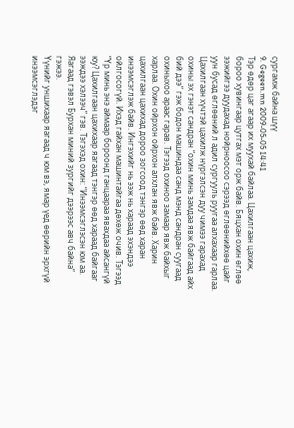сургамж байна шүү
9. Gegeen.mn 2009-05-05 14:41
Тэр өдөр цаг агаар их муухай байлаа. Цахилгаан цахиж, бороо хувингаар цутгах мэт орж байв. Бяцхан охин өглөө ээжийгээ дуудахад нойрноосоо сэрээд өглөөнийхөө цайг уун бусад өглөөний л адил сургууль руугаа алхахаар гарлаа. Цахилгаан хүчтэй цахилж нүргэлсэн дуу чимээ гарахад охины эх гэнэт сандран “охин минь замдаа явж байгаад айх бий дээ” гэж бодон машиндаа санд мэнд сандран суугаад охиныхоо араас гарав. Тэгээд охиноо замаар явж байхыг харлаа. Охин ойрхон ойрхон алхлан явж байв. Харин цахилгаан цахихад дороо зогсоод тэнгэр өөд харан инээмсэглэж байв. Ингэхийг нь ээж нь хараад эхэндээ ойлгосогүй. Ихэд гайхан машинтайгаа дөхөж очив. Тэгээд “Үр минь энэ аймаар бороонд ганцаараа явахдаа айсангүй юу? Цахилгаан цахихаар яагаад тэнгэр өөд хараад байгааг ээждээ хэлээч” гэв. Тэгэхэд охин: “Инээмсэглэсэн юм аа. Яагаад гэвэл Бурхан миний зургийг дээрээс авч байна” гэжээ.
Үүнийг уншихаар яагаад ч юм вэ, ямар үед өөрийн эрхгүй инээмсэглэдэг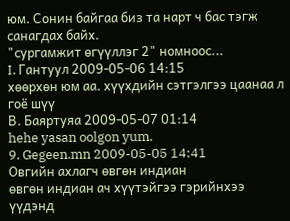юм. Сонин байгаа биз та нарт ч бас тэгж санагдах байх.
"сургамжит өгүүллэг 2" номноос...
I. Гантуул 2009-05-06 14:15
хөөрхөн юм аа. хүүхдийн сэтгэлгээ цаанаа л гоё шүү
В. Баяртуяа 2009-05-07 01:14
hehe yasan oolgon yum.
9. Gegeen.mn 2009-05-05 14:41
Овгийн ахлагч өвгөн индиан
өвгөн индиан ач хүүтэйгээ гэрийнхээ үүдэнд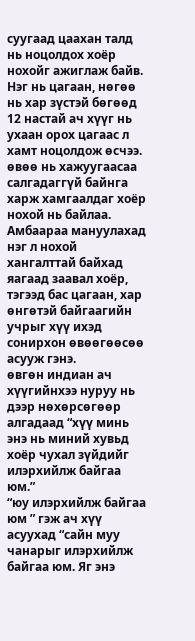суугаад цаахан талд нь ноцолдох хоёр нохойг ажиглаж байв. Нэг нь цагаан, нөгөө нь хар зүстэй бөгөөд 12 настай ач хүүг нь ухаан орох цагаас л хамт ноцолдож өсчээ. өвөө нь хажуугаасаа салгадаггүй байнга харж хамгаалдаг хоёр нохой нь байлаа. Амбаараа мануулахад нэг л нохой хангалттай байхад яагаад заавал хоёр, тэгээд бас цагаан, хар өнгөтэй байгаагийн учрыг хүү ихэд сонирхон өвөөгөөсөө асууж гэнэ.
өвгөн индиан ач хүүгийнхээ нуруу нь дээр нөхөрсөгөөр алгадаад “хүү минь энэ нь миний хувьд хоёр чухал зүйдийг илэрхийлж байгаа юм.”
“юу илэрхийлж байгаа юм ” гэж ач хүү асуухад “сайн муу чанарыг илэрхийлж байгаа юм. Яг энэ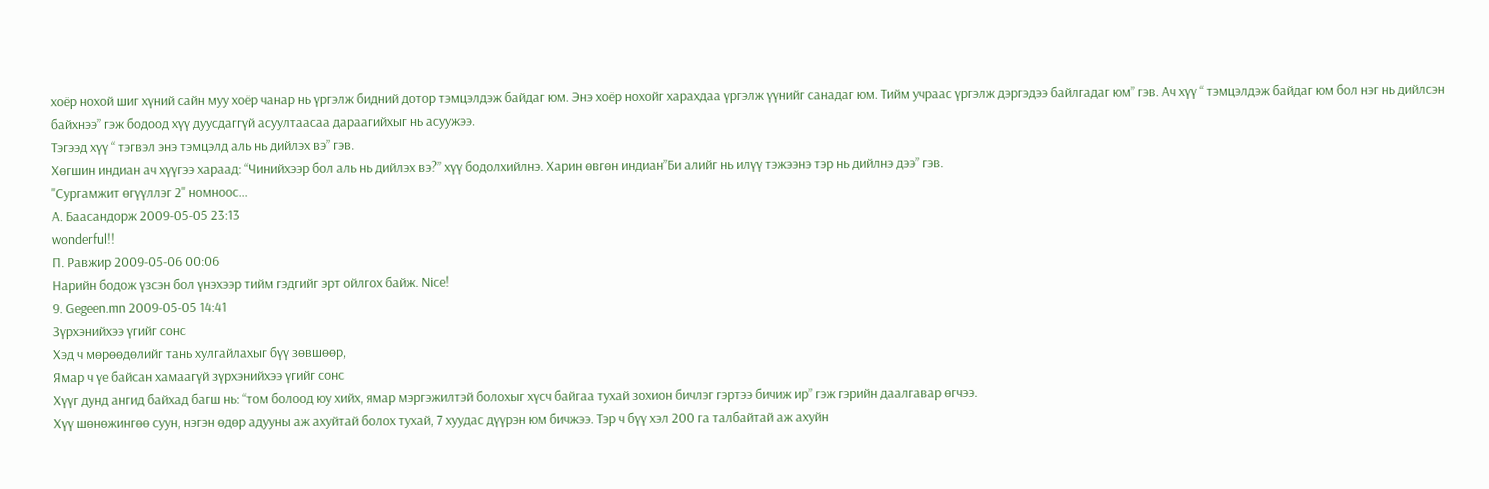хоёр нохой шиг хүний сайн муу хоёр чанар нь үргэлж бидний дотор тэмцэлдэж байдаг юм. Энэ хоёр нохойг харахдаа үргэлж үүнийг санадаг юм. Тийм учраас үргэлж дэргэдээ байлгадаг юм” гэв. Ач хүү “ тэмцэлдэж байдаг юм бол нэг нь дийлсэн байхнээ” гэж бодоод хүү дуусдаггүй асуултаасаа дараагийхыг нь асуужээ.
Тэгээд хүү “ тэгвэл энэ тэмцэлд аль нь дийлэх вэ” гэв.
Хөгшин индиан ач хүүгээ хараад: “Чинийхээр бол аль нь дийлэх вэ?” хүү бодолхийлнэ. Харин өвгөн индиан”Би алийг нь илүү тэжээнэ тэр нь дийлнэ дээ” гэв.
"Сургамжит өгүүллэг 2" номноос...
А. Баасандорж 2009-05-05 23:13
wonderful!!
П. Равжир 2009-05-06 00:06
Нарийн бодож үзсэн бол үнэхээр тийм гэдгийг эрт ойлгох байж. Nice!
9. Gegeen.mn 2009-05-05 14:41
Зүрхэнийхээ үгийг сонс
Хэд ч мөрөөдөлийг тань хулгайлахыг бүү зөвшөөр,
Ямар ч үе байсан хамаагүй зүрхэнийхээ үгийг сонс
Хүүг дунд ангид байхад багш нь: “том болоод юу хийх, ямар мэргэжилтэй болохыг хүсч байгаа тухай зохион бичлэг гэртээ бичиж ир” гэж гэрийн даалгавар өгчээ.
Хүү шөнөжингөө суун, нэгэн өдөр адууны аж ахуйтай болох тухай, 7 хуудас дүүрэн юм бичжээ. Тэр ч бүү хэл 200 га талбайтай аж ахуйн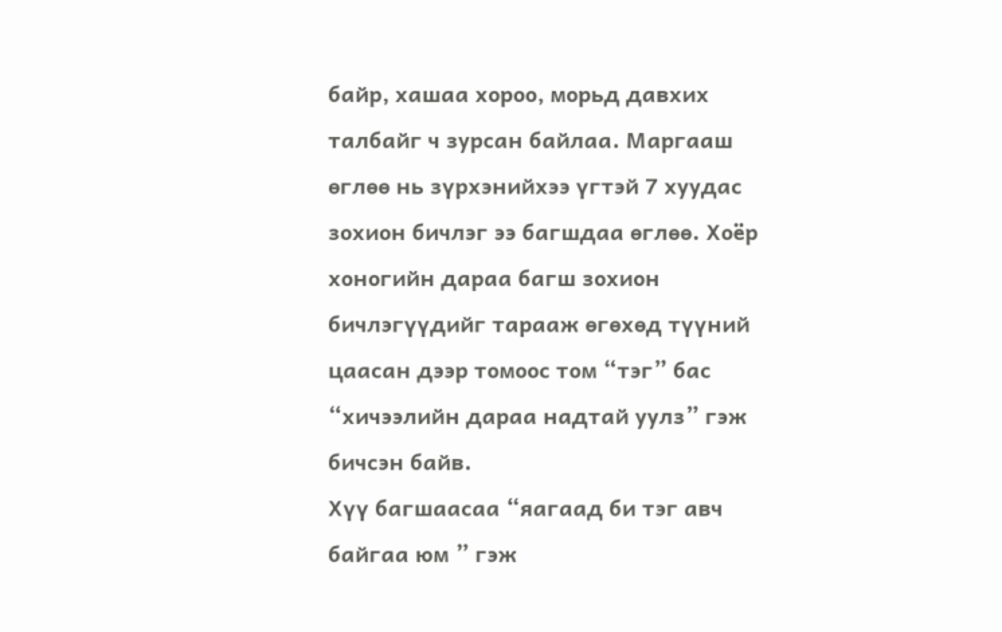байр, хашаа хороо, морьд давхих талбайг ч зурсан байлаа. Маргааш өглөө нь зүрхэнийхээ үгтэй 7 хуудас зохион бичлэг ээ багшдаа өглөө. Хоёр хоногийн дараа багш зохион бичлэгүүдийг тарааж өгөхөд түүний цаасан дээр томоос том “тэг” бас “хичээлийн дараа надтай уулз” гэж бичсэн байв.
Хүү багшаасаа “яагаад би тэг авч байгаа юм ” гэж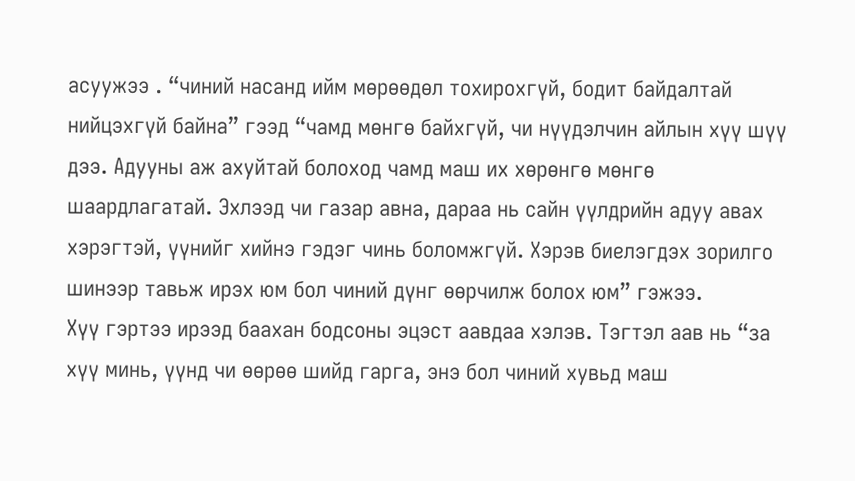асуужээ . “чиний насанд ийм мөрөөдөл тохирохгүй, бодит байдалтай нийцэхгүй байна” гээд “чамд мөнгө байхгүй, чи нүүдэлчин айлын хүү шүү дээ. Адууны аж ахуйтай болоход чамд маш их хөрөнгө мөнгө шаардлагатай. Эхлээд чи газар авна, дараа нь сайн үүлдрийн адуу авах хэрэгтэй, үүнийг хийнэ гэдэг чинь боломжгүй. Хэрэв биелэгдэх зорилго шинээр тавьж ирэх юм бол чиний дүнг өөрчилж болох юм” гэжээ.
Хүү гэртээ ирээд баахан бодсоны эцэст аавдаа хэлэв. Тэгтэл аав нь “за хүү минь, үүнд чи өөрөө шийд гарга, энэ бол чиний хувьд маш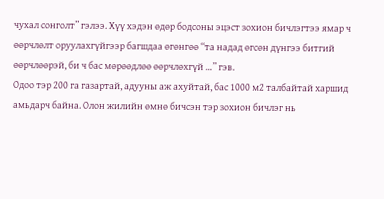чухал сонголт” гэлээ. Хүү хэдэн өдөр бодсоны эцэст зохион бичлэгтээ ямар ч өөрчлөлт оруулахгүйгээр багшдаа өгөнгөө “та надад өгсөн дүнгээ битгий өөрчлөөрэй, би ч бас мөрөөдлөө өөрчлөхгүй …” гэв.
Одоо тэр 200 га газартай, адууны аж ахуйтай, бас 1000 м2 талбайтай харшид амьдарч байна. Олон жилийн өмнө бичсэн тэр зохион бичлэг нь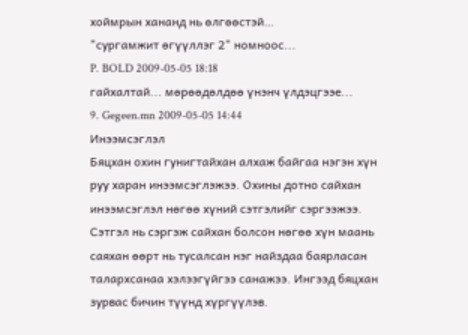хоймрын хананд нь өлгөөстэй…
"сургамжит өгүүллэг 2" номноос...
P. BOLD 2009-05-05 18:18
гайхалтай... мөрөөдөлдөө үнэнч үлдэцгээе...
9. Gegeen.mn 2009-05-05 14:44
Инээмсэглэл
Бяцхан охин гунигтайхан алхаж байгаа нэгэн хүн руу харан инээмсэглэжээ. Охины дотно сайхан инээмсэглэл нөгөө хүний сэтгэлийг сэргээжээ. Сэтгэл нь сэргэж сайхан болсон нөгөө хүн маань саяхан өөрт нь тусалсан нэг найздаа баярласан талархсанаа хэлээгүйгээ санажээ. Ингээд бяцхан зурвас бичин түүнд хүргүүлэв.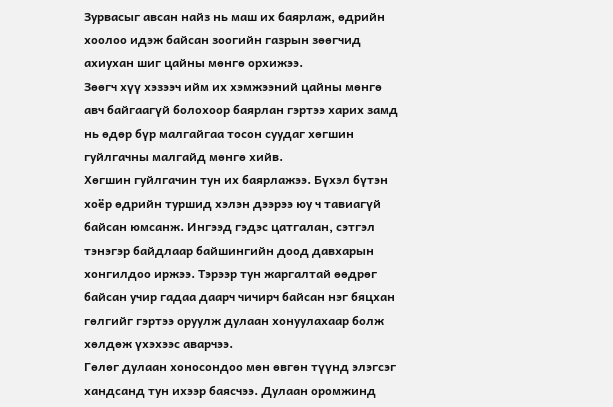Зурвасыг авсан найз нь маш их баярлаж, өдрийн хоолоо идэж байсан зоогийн газрын зөөгчид ахиухан шиг цайны мөнгө орхижээ.
Зөөгч хүү хэзээч ийм их хэмжээний цайны мөнгө авч байгаагүй болохоор баярлан гэртээ харих замд нь өдөр бүр малгайгаа тосон суудаг хөгшин гуйлгачны малгайд мөнгө хийв.
Хөгшин гуйлгачин тун их баярлажээ. Бүхэл бүтэн хоёр өдрийн туршид хэлэн дээрээ юу ч тавиагүй байсан юмсанж. Ингээд гэдэс цатгалан, сэтгэл тэнэгэр байдлаар байшингийн доод давхарын хонгилдоо иржээ. Тэрээр тун жаргалтай өөдрөг байсан учир гадаа даарч чичирч байсан нэг бяцхан гөлгийг гэртээ оруулж дулаан хонуулахаар болж хөлдөж үхэхээс аварчээ.
Гөлөг дулаан хоносондоо мөн өвгөн түүнд элэгсэг хандсанд тун ихээр баясчээ. Дулаан оромжинд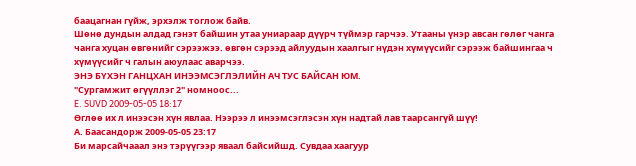баацагнан гүйж, эрхэлж тоглож байв.
Шөнө дундын алдад гэнэт байшин утаа униараар дүүрч түймэр гарчээ. Утааны үнэр авсан гөлөг чанга чанга хуцан өвгөнийг сэрээжээ. өвгөн сэрээд айлуудын хаалгыг нүдэн хүмүүсийг сэрээж байшингаа ч хүмүүсийг ч галын аюулаас аварчээ.
ЭНЭ БҮХЭН ГАНЦХАН ИНЭЭМСЭГЛЭЛИЙН АЧ ТУС БАЙСАН ЮМ.
"Сургамжит өгүүллэг 2" номноос...
E. SUVD 2009-05-05 18:17
Өглөө их л инээсэн хүн явлаа. Нээрээ л инээмсэглэсэн хүн надтай лав таарсангүй шүү!
А. Баасандорж 2009-05-05 23:17
Би марсайчааал энэ тэрүүгээр яваал байсийшд. Сувдаа хаагуур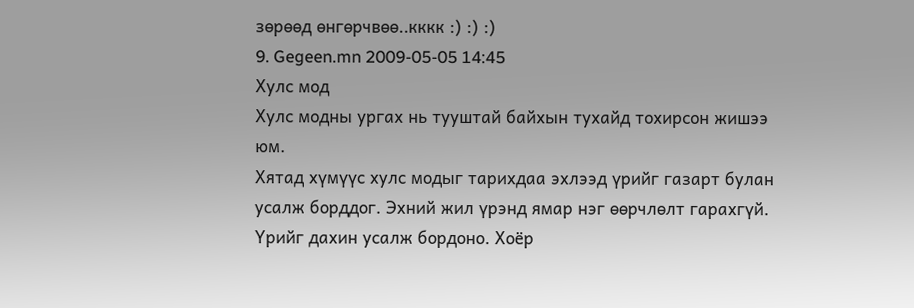зөрөөд өнгөрчвөө..кккк :) :) :)
9. Gegeen.mn 2009-05-05 14:45
Хулс мод
Хулс модны ургах нь тууштай байхын тухайд тохирсон жишээ юм.
Хятад хүмүүс хулс модыг тарихдаа эхлээд үрийг газарт булан усалж борддог. Эхний жил үрэнд ямар нэг өөрчлөлт гарахгүй. Үрийг дахин усалж бордоно. Хоёр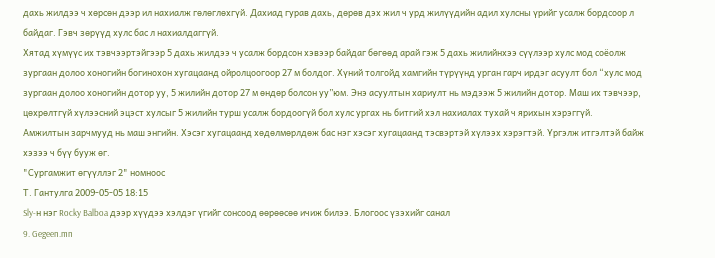дахь жилдээ ч хөрсөн дээр ил нахиалж гөлөглөхгүй. Дахиад гурав дахь, дөрөв дэх жил ч урд жилүүдийн адил хулсны үрийг усалж бордсоор л байдаг. Гэвч зөрүүд хулс бас л нахиалдаггүй.
Хятад хүмүүс их тэвчээртэйгээр 5 дахь жилдээ ч усалж бордсон хэвээр байдаг бөгөөд арай гэж 5 дахь жилийнхээ сүүлээр хулс мод соёолж зургаан долоо хоногийн богинохон хугацаанд ойролцоогоор 27 м болдог. Хүний толгойд хамгийн түрүүнд урган гарч ирдэг асуулт бол “хулс мод зургаан долоо хоногийн дотор уу, 5 жилийн дотор 27 м өндөр болсон уу”юм. Энэ асуултын хариулт нь мэдээж 5 жилийн дотор. Маш их тэвчээр, цөхрөлтгүй хүлээсний эцэст хулсыг 5 жилийн турш усалж бордоогүй бол хулс ургах нь битгий хэл нахиалах тухай ч ярихын хэрэггүй.
Амжилтын зарчмууд нь маш энгийн. Хэсэг хугацаанд хөдөлмөрлдөж бас нэг хэсэг хугацаанд тэсвэртэй хүлээх хэрэгтэй. Үргэлж итгэлтэй байж хэзээ ч бүү бууж өг.
"Сургамжит өгүүллэг 2" номноос
Т. Гантулга 2009-05-05 18:15
Sly-н нэг Rocky Balboa дээр хүүдээ хэлдэг үгийг сонсоод өөрөөсөө ичиж билээ. Блогоос үзэхийг санал
9. Gegeen.mn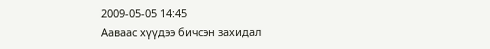2009-05-05 14:45
Ааваас хүүдээ бичсэн захидал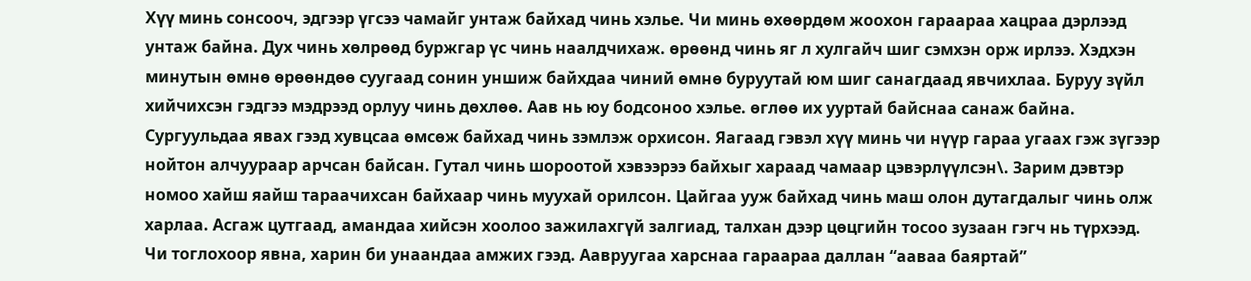Хүү минь сонсооч, эдгээр үгсээ чамайг унтаж байхад чинь хэлье. Чи минь өхөөрдөм жоохон гараараа хацраа дэрлээд унтаж байна. Дух чинь хөлрөөд буржгар үс чинь наалдчихаж. өрөөнд чинь яг л хулгайч шиг сэмхэн орж ирлээ. Хэдхэн минутын өмнө өрөөндөө суугаад сонин уншиж байхдаа чиний өмнө буруутай юм шиг санагдаад явчихлаа. Буруу зүйл хийчихсэн гэдгээ мэдрээд орлуу чинь дөхлөө. Аав нь юу бодсоноо хэлье. өглөө их ууртай байснаа санаж байна. Сургуульдаа явах гээд хувцсаа өмсөж байхад чинь зэмлэж орхисон. Яагаад гэвэл хүү минь чи нүүр гараа угаах гэж зүгээр нойтон алчуураар арчсан байсан. Гутал чинь шороотой хэвээрээ байхыг хараад чамаар цэвэрлүүлсэн\. Зарим дэвтэр номоо хайш яайш тараачихсан байхаар чинь муухай орилсон. Цайгаа ууж байхад чинь маш олон дутагдалыг чинь олж харлаа. Асгаж цутгаад, амандаа хийсэн хоолоо зажилахгүй залгиад, талхан дээр цөцгийн тосоо зузаан гэгч нь түрхээд.
Чи тоглохоор явна, харин би унаандаа амжих гээд. Аавруугаа харснаа гараараа даллан “ааваа баяртай”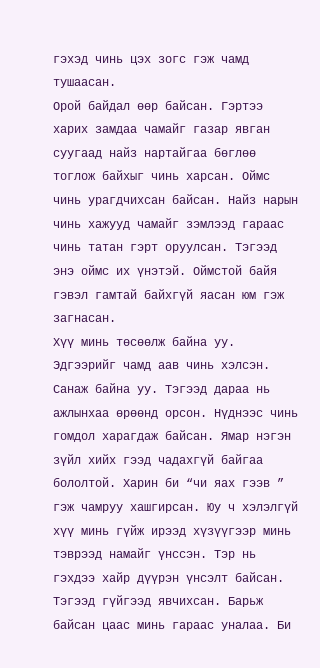гэхэд чинь цэх зогс гэж чамд тушаасан.
Орой байдал өөр байсан. Гэртээ харих замдаа чамайг газар явган суугаад найз нартайгаа бөглөө тоглож байхыг чинь харсан. Оймс чинь урагдчихсан байсан. Найз нарын чинь хажууд чамайг зэмлээд гараас чинь татан гэрт оруулсан. Тэгээд энэ оймс их үнэтэй. Оймстой байя гэвэл гамтай байхгүй яасан юм гэж загнасан.
Хүү минь төсөөлж байна уу. Эдгээрийг чамд аав чинь хэлсэн. Санаж байна уу. Тэгээд дараа нь ажлынхаа өрөөнд орсон. Нүднээс чинь гомдол харагдаж байсан. Ямар нэгэн зүйл хийх гээд чадахгүй байгаа бололтой. Харин би “чи яах гээв ” гэж чамруу хашгирсан. Юу ч хэлэлгүй хүү минь гүйж ирээд хүзүүгээр минь тэврээд намайг үнссэн. Тэр нь гэхдээ хайр дүүрэн үнсэлт байсан. Тэгээд гүйгээд явчихсан. Барьж байсан цаас минь гараас уналаа. Би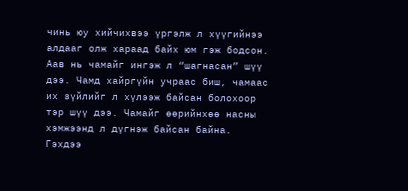чинь юу хийчихвээ үргэлж л хүүгийнээ алдааг олж хараад байх юм гэж бодсон. Аав нь чамайг ингэж л “шагнасан” шүү дээ. Чамд хайргүйн учраас биш, чамаас их зүйлийг л хүлээж байсан болохоор тэр шүү дээ. Чамайг өөрийнхөө насны хэмжээнд л дүгнэж байсан байна. Гэхдээ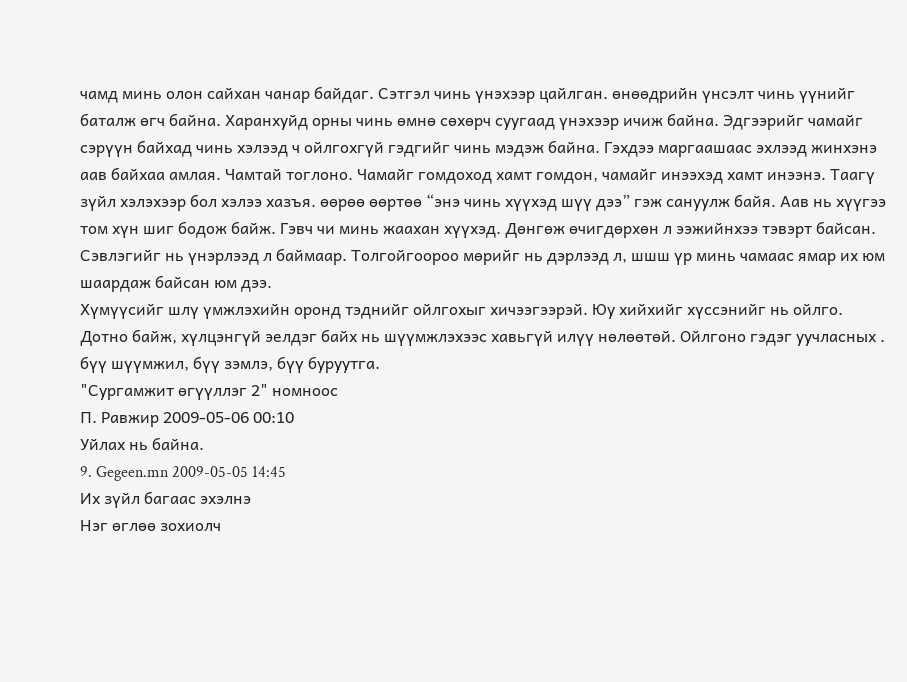чамд минь олон сайхан чанар байдаг. Сэтгэл чинь үнэхээр цайлган. өнөөдрийн үнсэлт чинь үүнийг баталж өгч байна. Харанхуйд орны чинь өмнө сөхөрч суугаад үнэхээр ичиж байна. Эдгээрийг чамайг сэрүүн байхад чинь хэлээд ч ойлгохгүй гэдгийг чинь мэдэж байна. Гэхдээ маргаашаас эхлээд жинхэнэ аав байхаа амлая. Чамтай тоглоно. Чамайг гомдоход хамт гомдон, чамайг инээхэд хамт инээнэ. Таагү зүйл хэлэхээр бол хэлээ хазъя. өөрөө өөртөө “энэ чинь хүүхэд шүү дээ” гэж сануулж байя. Аав нь хүүгээ том хүн шиг бодож байж. Гэвч чи минь жаахан хүүхэд. Дөнгөж өчигдөрхөн л ээжийнхээ тэвэрт байсан. Сэвлэгийг нь үнэрлээд л баймаар. Толгойгоороо мөрийг нь дэрлээд л, шшш үр минь чамаас ямар их юм шаардаж байсан юм дээ.
Хүмүүсийг шлү үмжлэхийн оронд тэднийг ойлгохыг хичээгээрэй. Юу хийхийг хүссэнийг нь ойлго. Дотно байж, хүлцэнгүй эелдэг байх нь шүүмжлэхээс хавьгүй илүү нөлөөтөй. Ойлгоно гэдэг уучласных . бүү шүүмжил, бүү зэмлэ, бүү буруутга.
"Сургамжит өгүүллэг 2" номноос
П. Равжир 2009-05-06 00:10
Уйлах нь байна.
9. Gegeen.mn 2009-05-05 14:45
Их зүйл багаас эхэлнэ
Нэг өглөө зохиолч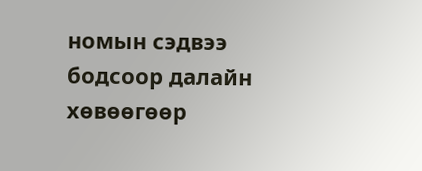номын сэдвээ бодсоор далайн хөвөөгөөр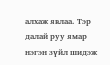алхаж явлаа. Тэр далай руу ямар нэгэн зүйл шидэж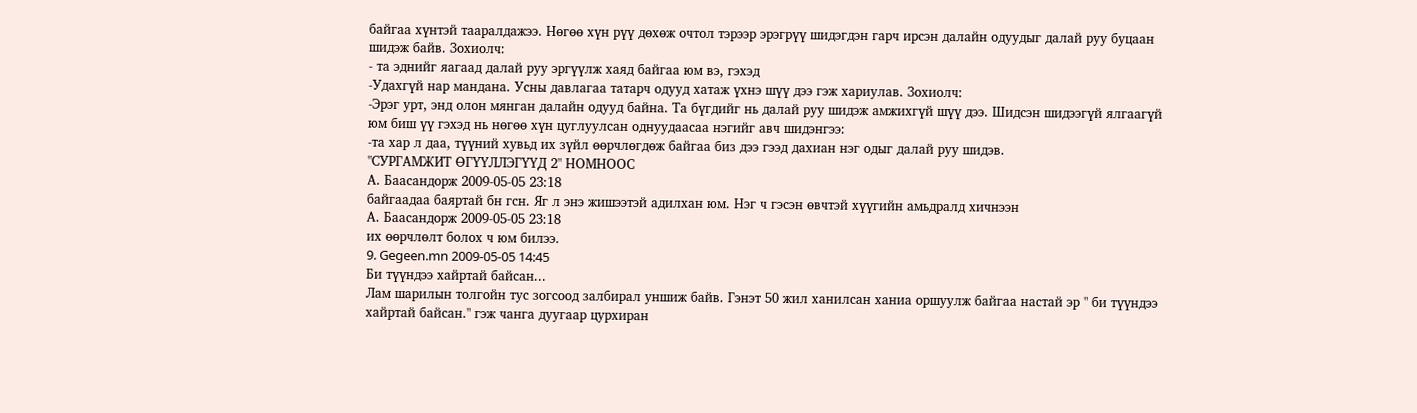байгаа хүнтэй тааралдажээ. Нөгөө хүн рүү дөхөж очтол тэрээр эрэгрүү шидэгдэн гарч ирсэн далайн одуудыг далай руу буцаан шидэж байв. Зохиолч:
- та эднийг яагаад далай руу эргүүлж хаяд байгаа юм вэ, гэхэд
-Удахгүй нар мандана. Усны давлагаа татарч одууд хатаж үхнэ шүү дээ гэж хариулав. Зохиолч:
-Эрэг урт, энд олон мянган далайн одууд байна. Та бүгдийг нь далай руу шидэж амжихгүй шүү дээ. Шидсэн шидээгүй ялгаагүй юм биш үү гэхэд нь нөгөө хүн цуглуулсан однуудаасаа нэгийг авч шидэнгээ:
-та хар л даа, түүний хувьд их зүйл өөрчлөгдөж байгаа биз дээ гээд дахиан нэг одыг далай руу шидэв.
"СУРГАМЖИТ ӨГҮҮЛЛЭГҮҮД 2" НОМНООС
А. Баасандорж 2009-05-05 23:18
байгаадаа баяртай бн гсн. Яг л энэ жишээтэй адилхан юм. Нэг ч гэсэн өвчтэй хүүгийн амьдралд хичнээн
А. Баасандорж 2009-05-05 23:18
их өөрчлөлт болох ч юм билээ.
9. Gegeen.mn 2009-05-05 14:45
Би түүндээ хайртай байсан...
Лам шарилын толгойн тус зогсоод залбирал уншиж байв. Гэнэт 50 жил ханилсан ханиа оршуулж байгаа настай эр " би түүндээ хайртай байсан." гэж чанга дуугаар цурхиран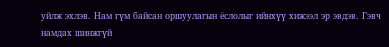уйлж эхлэв. Нам гүм байсан оршуулагын ёслолыг ийнхүү хижээл эр эвдэв. Гэвч намдах шинжгүй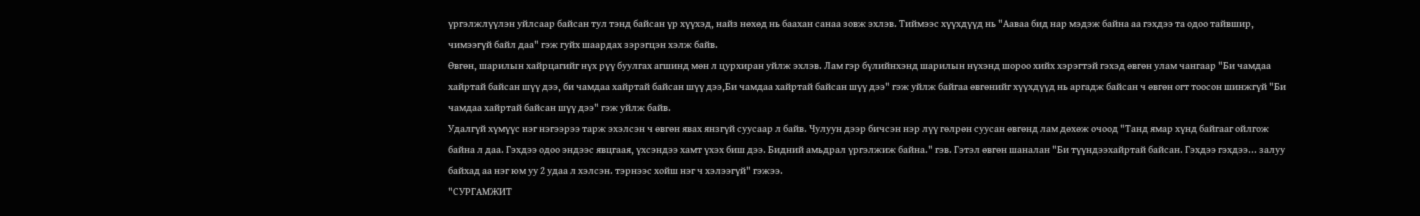үргэлжлүүлэн уйлсаар байсан тул тэнд байсан үр хүүхэд, найз нөхөд нь баахан санаа зовж эхлэв. Тиймээс хүүхдүүд нь "Ааваа бид нар мэдэж байна аа гэхдээ та одоо тайвшир, чимээгүй байл даа" гэж гуйх шаардах зэрэгцэн хэлж байв.
Өвгөн, шарилын хайрцагийг нүх рүү буулгах агшинд мөн л цурхиран уйлж эхлэв. Лам гэр бүлийнхэнд шарилын нүхэнд шороо хийх хэрэгтэй гэхэд өвгөн улам чангаар "Би чамдаа хайртай байсан шүү дээ, би чамдаа хайртай байсан шүү дээ,Би чамдаа хайртай байсан шүү дээ" гэж уйлж байгаа өвгөнийг хүүхдүүд нь аргадж байсан ч өвгөн огт тоосон шинжгүй "Би чамдаа хайртай байсан шүү дээ" гэж уйлж байв.
Удалгүй хүмүүс нэг нэгээрээ тарж эхэлсэн ч өвгөн явах янзгүй суусаар л байв. Чулуун дээр бичсэн нэр лүү гөлрөн суусан өвгөнд лам дөхөж очоод "Танд ямар хүнд байгааг ойлгож байна л даа. Гэхдээ одоо эндээс явцгаая, үхсэндээ хамт үхэх биш дээ. Бидний амьдрал үргэлжиж байна." гэв. Гэтэл өвгөн шаналан "Би түүндээхайртай байсан. Гэхдээ гэхдээ... залуу байхад аа нэг юм уу 2 удаа л хэлсэн. тэрнээс хойш нэг ч хэлээгүй" гэжээ.
"СУРГАМЖИТ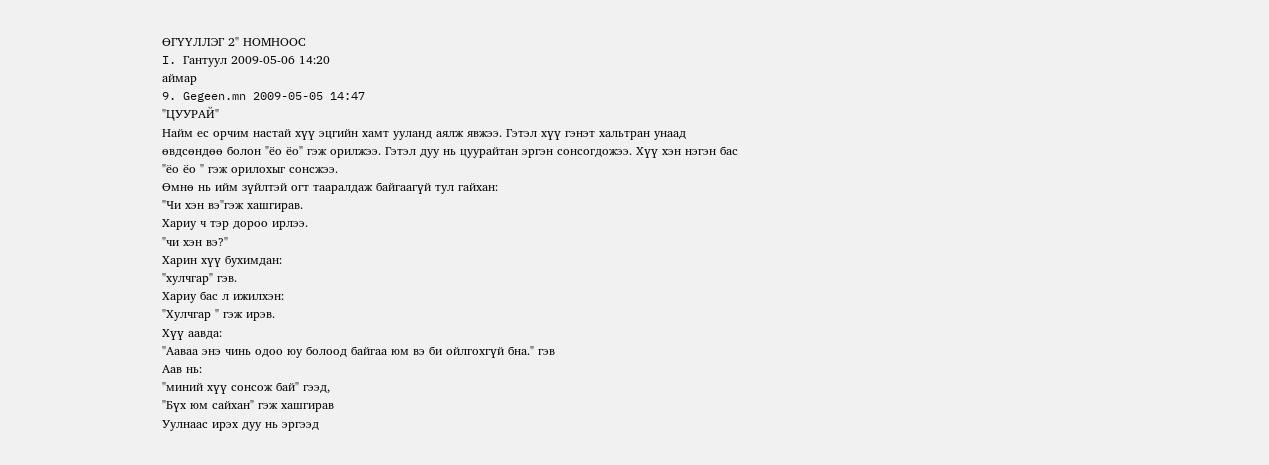ӨГҮҮЛЛЭГ 2" НОМНООС
I. Гантуул 2009-05-06 14:20
аймар
9. Gegeen.mn 2009-05-05 14:47
"ЦУУРАЙ"
Найм ес орчим настай хүү эцгийн хамт ууланд аялж явжээ. Гэтэл хүү гэнэт хальтран унаад өвдсөндөө болон "ёо ёо" гэж орилжээ. Гэтэл дуу нь цуурайтан эргэн сонсогдожээ. Хүү хэн нэгэн бас "ёо ёо " гэж орилохыг сонсжээ.
Өмнө нь ийм зүйлтэй огт тааралдаж байгаагүй тул гайхан:
"Чи хэн вэ"гэж хашгирав.
Хариу ч тэр дороо ирлээ.
"чи хэн вэ?"
Харин хүү бухимдан:
"хулчгар" гэв.
Хариу бас л ижилхэн:
"Хулчгар " гэж ирэв.
Хүү аавда:
"Ааваа энэ чинь одоо юу болоод байгаа юм вэ би ойлгохгүй бна." гэв
Аав нь:
"миний хүү сонсож бай" гээд,
"Бүх юм сайхан" гэж хашгирав
Уулнаас ирэх дуу нь эргээд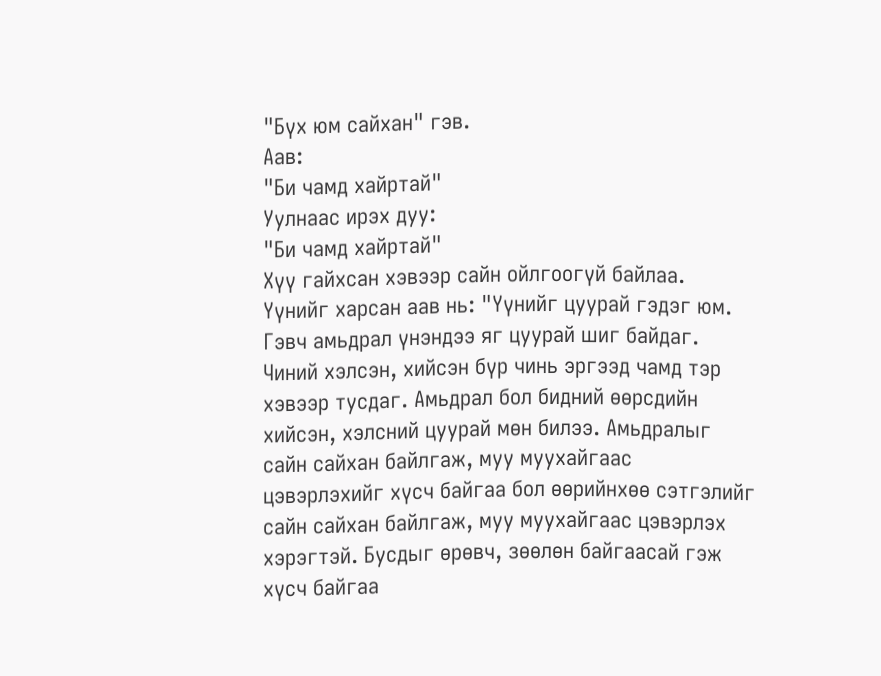"Бүх юм сайхан" гэв.
Аав:
"Би чамд хайртай"
Уулнаас ирэх дуу:
"Би чамд хайртай"
Хүү гайхсан хэвээр сайн ойлгоогүй байлаа.
Үүнийг харсан аав нь: "Үүнийг цуурай гэдэг юм. Гэвч амьдрал үнэндээ яг цуурай шиг байдаг. Чиний хэлсэн, хийсэн бүр чинь эргээд чамд тэр хэвээр тусдаг. Амьдрал бол бидний өөрсдийн хийсэн, хэлсний цуурай мөн билээ. Амьдралыг сайн сайхан байлгаж, муу муухайгаас цэвэрлэхийг хүсч байгаа бол өөрийнхөө сэтгэлийг сайн сайхан байлгаж, муу муухайгаас цэвэрлэх хэрэгтэй. Бусдыг өрөвч, зөөлөн байгаасай гэж хүсч байгаа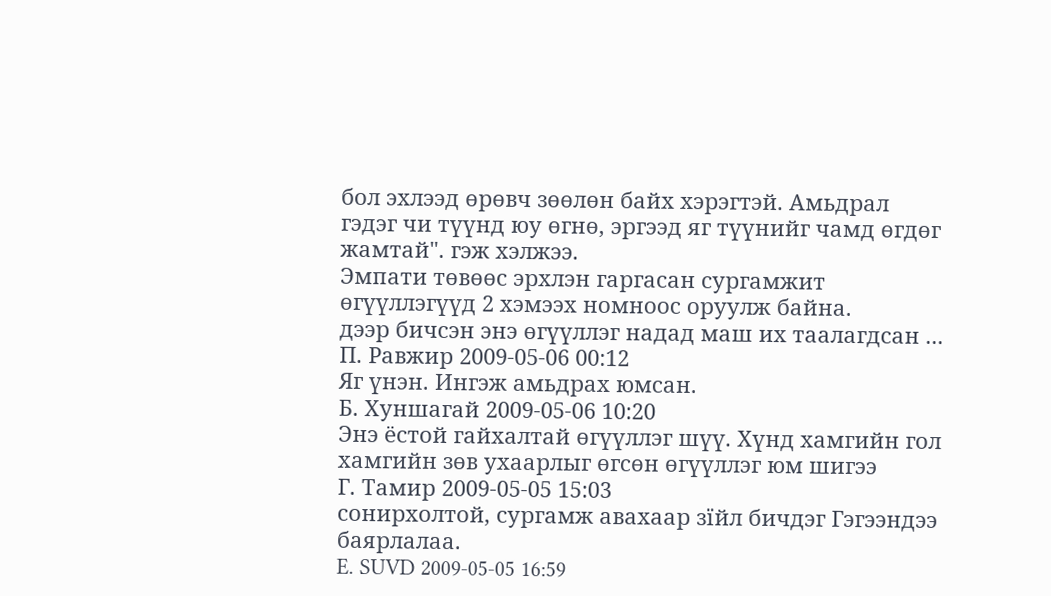бол эхлээд өрөвч зөөлөн байх хэрэгтэй. Амьдрал гэдэг чи түүнд юу өгнө, эргээд яг түүнийг чамд өгдөг жамтай". гэж хэлжээ.
Эмпати төвөөс эрхлэн гаргасан сургамжит өгүүллэгүүд 2 хэмээх номноос оруулж байна.
дээр бичсэн энэ өгүүллэг надад маш их таалагдсан ...
П. Равжир 2009-05-06 00:12
Яг үнэн. Ингэж амьдрах юмсан.
Б. Хуншагай 2009-05-06 10:20
Энэ ёстой гайхалтай өгүүллэг шүү. Хүнд хамгийн гол хамгийн зөв ухаарлыг өгсөн өгүүллэг юм шигээ
Г. Тамир 2009-05-05 15:03
сонирхолтой, сургамж авахаар зїйл бичдэг Гэгээндээ баярлалаа.
E. SUVD 2009-05-05 16:59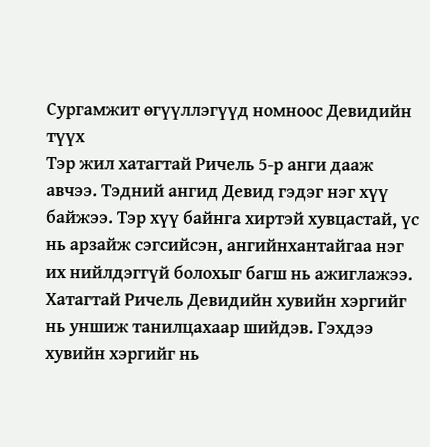Сургамжит өгүүллэгүүд номноос Девидийн түүх
Тэр жил хатагтай Ричель 5-р анги дааж авчээ. Тэдний ангид Девид гэдэг нэг хүү байжээ. Тэр хүү байнга хиртэй хувцастай, үс нь арзайж сэгсийсэн, ангийнхантайгаа нэг их нийлдэггүй болохыг багш нь ажиглажээ. Хатагтай Ричель Девидийн хувийн хэргийг нь уншиж танилцахаар шийдэв. Гэхдээ хувийн хэргийг нь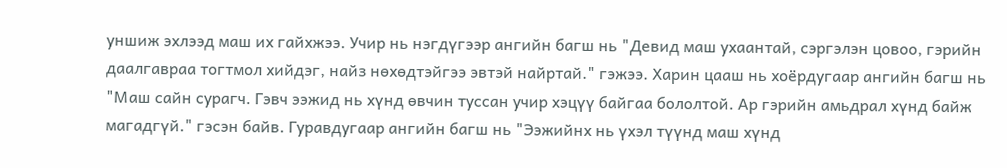уншиж эхлээд маш их гайхжээ. Учир нь нэгдүгээр ангийн багш нь "Девид маш ухаантай, сэргэлэн цовоо, гэрийн даалгавраа тогтмол хийдэг, найз нөхөдтэйгээ эвтэй найртай." гэжээ. Харин цааш нь хоёрдугаар ангийн багш нь "Маш сайн сурагч. Гэвч ээжид нь хүнд өвчин туссан учир хэцүү байгаа бололтой. Ар гэрийн амьдрал хүнд байж магадгүй." гэсэн байв. Гуравдугаар ангийн багш нь "Ээжийнх нь үхэл түүнд маш хүнд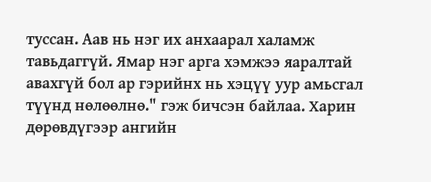туссан. Аав нь нэг их анхаарал халамж тавьдаггүй. Ямар нэг арга хэмжээ яаралтай авахгүй бол ар гэрийнх нь хэцүү уур амьсгал түүнд нөлөөлнө." гэж бичсэн байлаа. Харин дөрөвдүгээр ангийн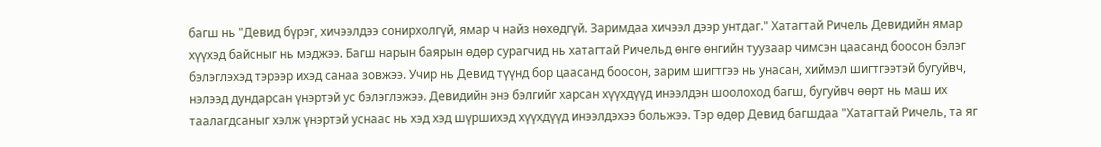багш нь "Девид бүрэг, хичээлдээ сонирхолгүй, ямар ч найз нөхөдгүй. Заримдаа хичээл дээр унтдаг." Хатагтай Ричель Девидийн ямар хүүхэд байсныг нь мэджээ. Багш нарын баярын өдөр сурагчид нь хатагтай Ричельд өнгө өнгийн туузаар чимсэн цаасанд боосон бэлэг бэлэглэхэд тэрээр ихэд санаа зовжээ. Учир нь Девид түүнд бор цаасанд боосон, зарим шигтгээ нь унасан, хиймэл шигтгээтэй бугуйвч, нэлээд дундарсан үнэртэй ус бэлэглэжээ. Девидийн энэ бэлгийг харсан хүүхдүүд инээлдэн шоолоход багш, бугуйвч өөрт нь маш их таалагдсаныг хэлж үнэртэй уснаас нь хэд хэд шүршихэд хүүхдүүд инээлдэхээ больжээ. Тэр өдөр Девид багшдаа "Хатагтай Ричель, та яг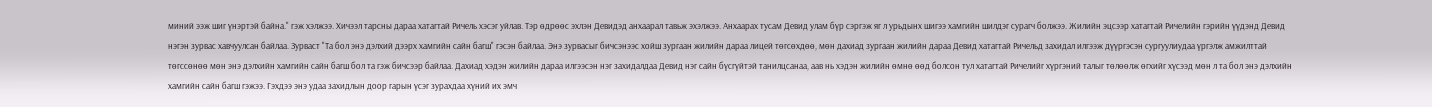миний ээж шиг үнэртэй байна." гэж хэлжээ. Хичээл тарсны дараа хатагтай Ричель хэсэг уйлав. Тэр өдрөөс эхлэн Девидэд анхаарал тавьж эхэлжээ. Анхаарах тусам Девид улам бүр сэргэж яг л урьдынх шигээ хамгийн шилдэг сурагч болжээ. Жилийн эцсээр хатагтай Ричелийн гэрийн үүдэнд Девид нэгэн зурвас хавчуулсан байлаа. Зурваст "Та бол энэ дэлхий дээрх хамгийн сайн багш" гэсэн байлаа. Энэ зурвасыг бичсэнээс хойш зургаан жилийн дараа лицей төгсөхдөө, мөн дахиад зургаан жилийн дараа Девид хатагтай Ричельд захидал илгээж дүүргэсэн сургуулиудаа үргэлж амжилттай төгссөнөө мөн энэ дэлхийн хамгийн сайн багш бол та гэж бичсээр байлаа. Дахиад хэдэн жилийн дараа илгээсэн нэг захидалдаа Девид нэг сайн бүсгүйтэй танилцсанаа, аав нь хэдэн жилийн өмнө өөд болсон тул хатагтай Ричелийг хүргэний талыг төлөөлж өгхийг хүсээд мөн л та бол энэ дэлхийн хамгийн сайн багш гэжээ. Гэхдээ энэ удаа захидлын доор гарын үсэг зурахдаа хүний их эмч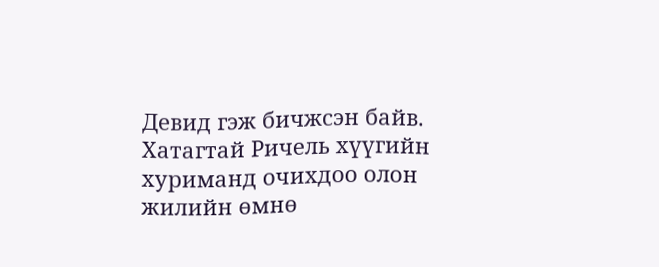Девид гэж бичжсэн байв. Хатагтай Ричель хүүгийн хуриманд очихдоо олон жилийн өмнө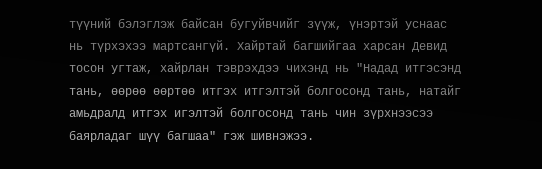түүний бэлэглэж байсан бугуйвчийг зүүж, үнэртэй уснаас нь түрхэхээ мартсангүй. Хайртай багшийгаа харсан Девид тосон угтаж, хайрлан тэврэхдээ чихэнд нь "Надад итгэсэнд тань, өөрөө өөртөө итгэх итгэлтэй болгосонд тань, натайг амьдралд итгэх игэлтэй болгосонд тань чин зүрхнээсээ баярладаг шүү багшаа" гэж шивнэжээ.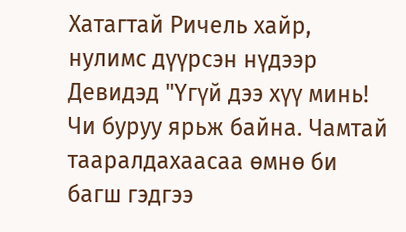Хатагтай Ричель хайр, нулимс дүүрсэн нүдээр Девидэд "Үгүй дээ хүү минь! Чи буруу ярьж байна. Чамтай тааралдахаасаа өмнө би багш гэдгээ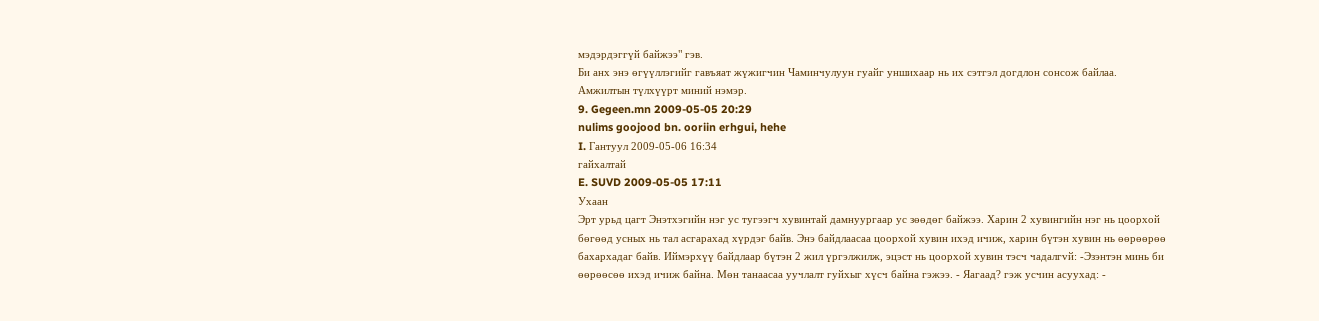мэдэрдэггүй байжээ" гэв.
Би анх энэ өгүүллэгийг гавъяат жүжигчин Чаминчулуун гуайг уншихаар нь их сэтгэл догдлон сонсож байлаа. Амжилтын түлхүүрт миний нэмэр.
9. Gegeen.mn 2009-05-05 20:29
nulims goojood bn. ooriin erhgui, hehe
I. Гантуул 2009-05-06 16:34
гайхалтай
E. SUVD 2009-05-05 17:11
Ухаан
Эрт урьд цагт Энэтхэгийн нэг ус тугээгч хувинтай дамнуургаар ус зөөдөг байжээ. Харин 2 хувингийн нэг нь цоорхой бөгөөд усных нь тал асгарахад хүрдэг байв. Энэ байдлаасаа цоорхой хувин ихэд ичиж, харин бүтэн хувин нь өөрөөрөө бахархадаг байв. Иймэрхүү байдлаар бүтэн 2 жил үргэлжилж, эцэст нь цоорхой хувин тэсч чадалгvй: -Эзэнтэн минь би өөрөөсөө ихэд ичиж байна. Мөн танаасаа уучлалт гуйхыг хүсч байна гэжээ. - Яагаад? гэж усчин асуухад: -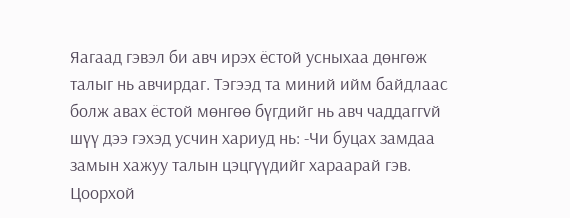Яагаад гэвэл би авч ирэх ёстой усныхаа дөнгөж талыг нь авчирдаг. Тэгээд та миний ийм байдлаас болж авах ёстой мөнгөө бүгдийг нь авч чаддаггvй шүү дээ гэхэд усчин хариуд нь: -Чи буцах замдаа замын хажуу талын цэцгүүдийг хараарай гэв. Цоорхой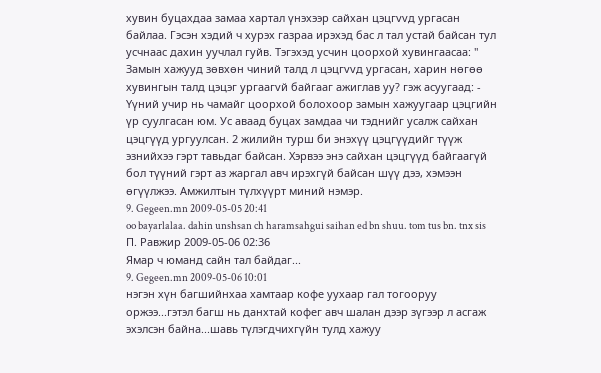хувин буцахдаа замаа хартал үнэхээр сайхан цэцгvvд ургасан байлаа. Гэсэн хэдий ч хурэх газраа ирэхэд бас л тал устай байсан тул усчнаас дахин уучлал гуйв. Тэгэхэд усчин цоорхой хувингаасаа: " Замын хажууд зөвхөн чиний талд л цэцгvvд ургасан, харин нөгөө хувингын талд цэцэг ургаагvй байгааг ажиглав уу? гэж асуугаад: - Yүний учир нь чамайг цоорхой болохоор замын хажуугаар цэцгийн үр суулгасан юм. Ус аваад буцах замдаа чи тэднийг усалж сайхан цэцгүүд ургуулсан. 2 жилийн турш би энэхүү цэцгүүдийг түүж эзнийхээ гэрт тавьдаг байсан. Хэрвээ энэ сайхан цэцгүүд байгаагүй бол түүний гэрт аз жаргал авч ирэхгүй байсан шүү дээ, хэмээн өгүүлжээ. Амжилтын түлхүүрт миний нэмэр.
9. Gegeen.mn 2009-05-05 20:41
oo bayarlalaa. dahin unshsan ch haramsahgui saihan ed bn shuu. tom tus bn. tnx sis
П. Равжир 2009-05-06 02:36
Ямар ч юманд сайн тал байдаг...
9. Gegeen.mn 2009-05-06 10:01
нэгэн хүн багшийнхаа хамтаар кофе уухаар гал тогооруу оржээ...гэтэл багш нь данхтай кофег авч шалан дээр зүгээр л асгаж эхэлсэн байна...шавь түлэгдчихгүйн тулд хажуу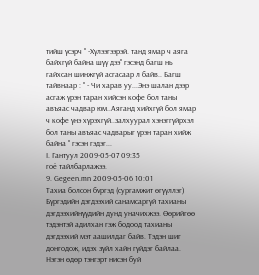тийш үсэрч " -Хүлээгээрэй. танд ямар ч аяга байхгүй байна шүү дээ" гэсэнд багш нь гайхсан шинжгүй асгасаар л байв.. Багш тайвнаар : " - Чи харав уу...Энэ шалан дээр асгаж үрэн таран хийсэн кофе бол таны авъяас чадвар юм..Аяганд хийхгүй бол ямар ч кофе үнэ хүрэхгүй..залхуурал хэнэггүйрхэл бол таны авъяас чадварыг үрэн таран хийж байна " гэсэн гэдэг...
I. Гантуул 2009-05-07 09:35
гоё тайлбарлажээ.
9. Gegeen.mn 2009-05-06 10:01
Тахиа болсон бvргэд (сургамжит өгүүллэг)
Бүргэдийн дэгдээхий санамсаргүй тахианы дэгдээхийнүүдийн дунд уначихжээ. Өөрийгөө тэдэнтэй адилхан гэж бодоод тахианы дэгдээхий мэт аашилдаг байв. Тэдэн шиг донгодож, идэх зүйл хайн гүйдэг байлаа. Нэгэн өдөр тэнгэрт нисэн буй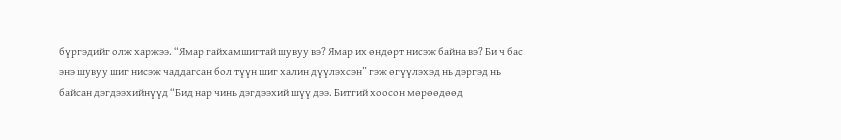бүргэдийг олж харжээ. “Ямар гайхамшигтай шувуу вэ? Ямар их өндөрт нисэж байна вэ? Би ч бас энэ шувуу шиг нисэж чаддагсан бол түүн шиг халин дүүлэхсэн” гэж өгүүлэхэд нь дэргэд нь байсан дэгдээхийнүүд “Бид нар чинь дэгдээхий шүү дээ. Битгий хоосон мөрөөдөөд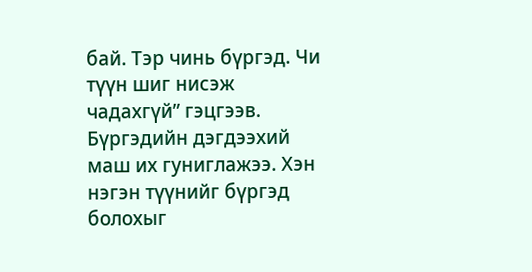бай. Тэр чинь бүргэд. Чи түүн шиг нисэж чадахгүй” гэцгээв. Бүргэдийн дэгдээхий маш их гуниглажээ. Хэн нэгэн түүнийг бүргэд болохыг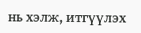нь хэлж, итгүүлэх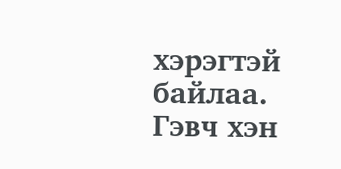хэрэгтэй байлаа. Гэвч хэн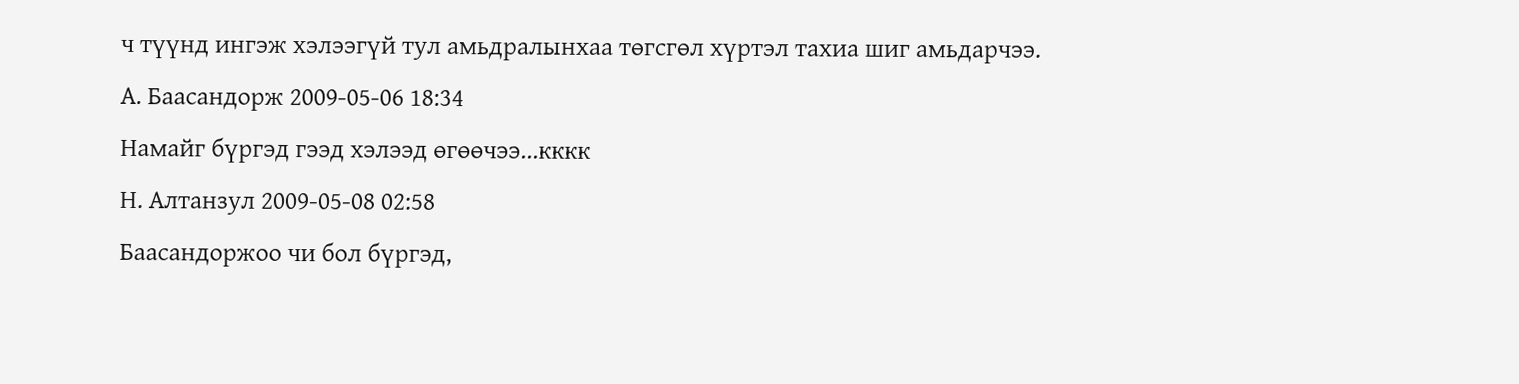ч түүнд ингэж хэлээгүй тул амьдралынхаа төгсгөл хүртэл тахиа шиг амьдарчээ.
А. Баасандорж 2009-05-06 18:34
Намайг бүргэд гээд хэлээд өгөөчээ...кккк
Н. Алтанзул 2009-05-08 02:58
Баасандоржоо чи бол бүргэд,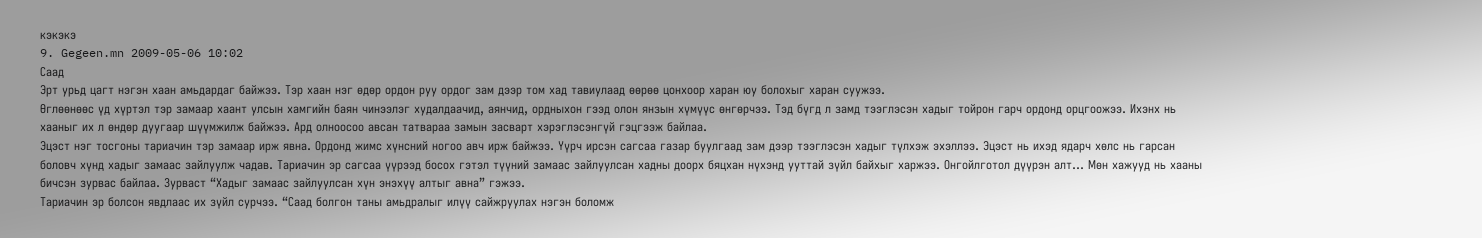кэкэкэ
9. Gegeen.mn 2009-05-06 10:02
Саад
Эрт урьд цагт нэгэн хаан амьдардаг байжээ. Тэр хаан нэг өдөр ордон руу ордог зам дээр том хад тавиулаад өөрөө цонхоор харан юу болохыг харан суужээ.
Өглөөнөөс үд хүртэл тэр замаар хаант улсын хамгийн баян чинээлэг худалдаачид, аянчид, ордныхон гээд олон янзын хүмүүс өнгөрчээ. Тэд бүгд л замд тээглэсэн хадыг тойрон гарч ордонд орцгоожээ. Ихэнх нь хааныг их л өндөр дуугаар шүүмжилж байжээ. Ард олноосоо авсан татвараа замын засварт хэрэглэсэнгүй гэцгээж байлаа.
Эцэст нэг тосгоны тариачин тэр замаар ирж явна. Ордонд жимс хүнсний ногоо авч ирж байжээ. Үүрч ирсэн сагсаа газар буулгаад зам дээр тээглэсэн хадыг түлхэж эхэллээ. Эцэст нь ихэд ядарч хөлс нь гарсан боловч хүнд хадыг замаас зайлуулж чадав. Тариачин эр сагсаа үүрээд босох гэтэл түүний замаас зайлуулсан хадны доорх бяцхан нүхэнд ууттай зүйл байхыг харжээ. Онгойлготол дүүрэн алт… Мөн хажууд нь хааны бичсэн зурвас байлаа. Зурваст “Хадыг замаас зайлуулсан хүн энэхүү алтыг авна” гэжээ.
Тариачин эр болсон явдлаас их зүйл сурчээ. “Саад болгон таны амьдралыг илүү сайжруулах нэгэн боломж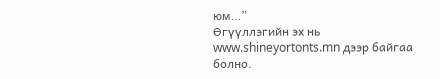юм…”
Өгүүллэгийн эх нь www.shineyortonts.mn дээр байгаа болно.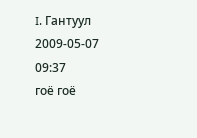I. Гантуул 2009-05-07 09:37
гоё гоё